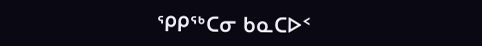ᕿᑭᖅᑕᓂ ᑲᓇᑕᐅᑉ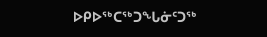ᐅᑭᐅᖅᑕᖅᑐᖓᓃᑦᑐᖅ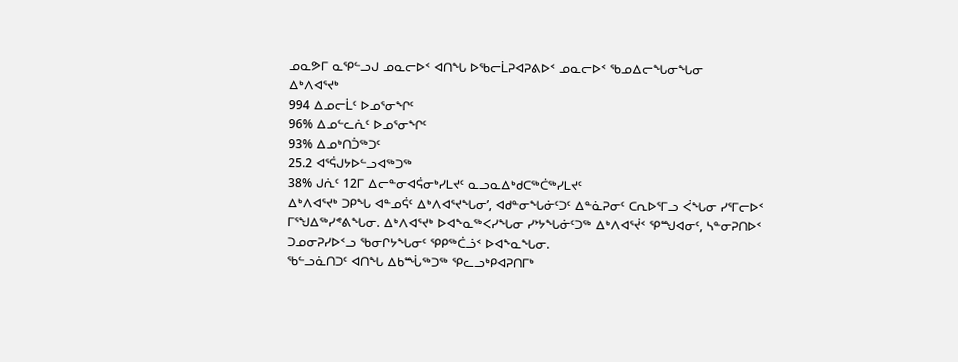ᓄᓇᕗᒥ ᓇᕿᓪᓗᒍ ᓄᓇᓕᐅᑉ ᐊᑎᖓ ᐅᖃᓕᒫᕈᐊᕈᕕᐅᑉ ᓄᓇᓕᐅᑉ ᖃᓄᐃᓕᖓᓂᖓᓂ
ᐃᒃᐱᐊᕐᔪᒃ
994 ᐃᓄᓕᒫᑦ ᐅᓄᕐᓂᖏᑦ
96% ᐃᓄᓪᓚᕇᑦ ᐅᓄᕐᓂᖏᑦ
93% ᐃᓄᒃᑎᑑᖅᑐᑦ
25.2 ᐊᕐᕌᒍᔭᐅᓪᓗᐊᖅᑐᖅ
38% ᒍᕇᑦ 12ᒥ ᐃᓕᓐᓂᐊᕌᓂᒃᓯᒪᔪᑦ ᓇᓗᓇᐃᒃᑯᑕᖅᑖᖅᓯᒪᔪᑦ
ᐃᒃᐱᐊᕐᔪᒃ ᑐᑭᖓ ᐊᓐᓄᕌᑦ ᐃᒃᐱᐊᕐᔪᖓᓂ’, ᐊᑯᓐᓂᖓᓃᑦᑐᑦ ᐃᓐᓈᕈᓂᑦ ᑕᕆᐅᕐᒥᓗ ᐹᖓᓂ ᓯᕐᒥᓕᐅᑉ ᒥᕐᖑᐃᖅᓯᕝᕕᖓᓂ. ᐃᒃᐱᐊᕐᔪᒃ ᐅᐊᖕᓇᖅᐸᓯᖓᓂ ᓯᔾᔭᖓᓃᑦᑐᖅ ᐃᒃᐱᐊᕐᔫᑉ ᕿᙳᐊᓂᑦ, ᓴᓐᓂᕈᑎᐅᑉ ᑐᓄᓂᕈᓯᐅᑉᓗ ᖃᓂᒋᔭᖓᓂᑦ ᕿᑭᖅᑖᓘᑉ ᐅᐊᖕᓇᖓᓂ.
ᖃᓪᓗᓈᑎᑐᑦ ᐊᑎᖓ ᐃᑲᙶᖅᑐᖅ ᕿᓚᓗᒃᑭᐊᕈᑎᒥᒃ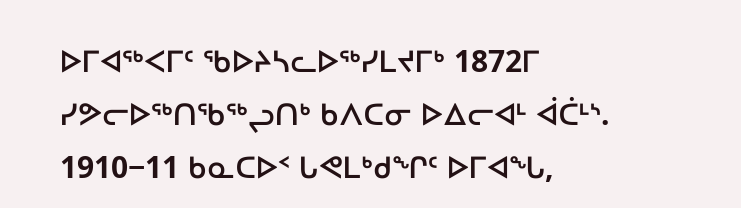ᐅᒥᐊᖅᐸᒥᑦ ᖃᐅᔨᓴᓚᐅᖅᓯᒪᔪᒥᒃ 1872ᒥ ᓯᕗᓕᐅᖅᑎᖃᖅᖢᑎᒃ ᑲᐱᑕᓂ ᐅᐃᓕᐊᒻ ᐋᑖᒻᔅ. 1910−11 ᑲᓇᑕᐅᑉ ᒐᕙᒪᒃᑯᖏᑦ ᐅᒥᐊᖓ,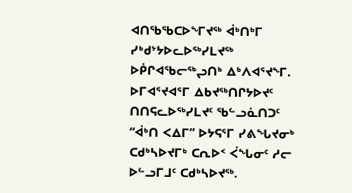ᐊᑎᖃᖃᑕᐅᖕᒥᔪᖅ ᐋᒃᑎᒃᒥ ᓯᒃᑯᔾᔭᐅᓚᐅᖅᓯᒪᔪᖅ ᐅᑮᒋᐊᖃᓕᖅᖢᑎᒃ ᐃᒃᐱᐊᕐᔪᖕᒥ. ᐅᒥᐊᕐᔪᐊᕐᒥ ᐃᑲᔪᖅᑎᒋᔭᐅᔪᑦ ᑎᑎᕋᓚᐅᖅᓯᒪᔪᑦ ᖃᓪᓗᓈᑎᑐᑦ “ᐋᒃᑎ ᐸᐃᒥ” ᐅᔭᕋᕐᒥ ᓯᕕᖓᔪᓂᒃ ᑕᑯᒃᓴᐅᔪᒥᒃ ᑕᕆᐅᑉ ᐹᖓᓂᑦ ᓱᓕ ᐅᓪᓗᒥᒧᑦ ᑕᑯᒃᓴᐅᔪᖅ.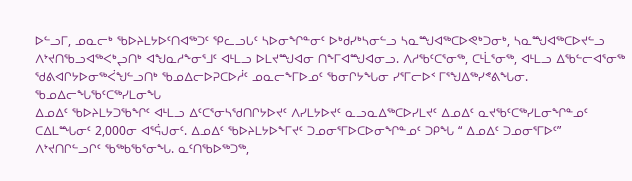ᐅᓪᓗᒥ, ᓄᓇᓕᒃ ᖃᐅᔨᒪᔭᐅᑦᑎᐊᖅᑐᑦ ᕿᓚᓗᒐᑦ ᓴᐅᓂᖏᓐᓂᑦ ᐅᒃᑯᓯᒃᓴᓂᓪᓗ ᓴᓇᙳᐊᖅᑕᐅᕙᒃᑐᓂᒃ, ᓴᓇᙳᐊᖅᑕᐅᔪᓪᓗ ᐱᔾᔪᑎᖃᓗᐊᖅᐸᒃᖢᑎᒃ ᐊᖑᓇᓱᖕᓂᕐᒧᑦ ᐊᒻᒪᓗ ᐅᒪᔪᙳᐊᓂ ᑎᖕᒥᐊᙳᐊᓂᓗ. ᐱᓱᖃᑦᑕᕐᓂᖅ, ᑕᒻᒫᕐᓂᖅ, ᐊᒻᒪᓗ ᐃᖃᓪᓕᐊᕐᓂᖅ ᖁᕕᐊᒋᔭᐅᓂᖅᐹᖑᓪᓗᑎᒃ ᖃᓄᐃᓕᐅᕈᑕᐅᓲᑦ ᓄᓇᓕᖕᒥᐅᓄᑦ ᖃᓂᒋᔭᖓᓂ ᓯᕐᒥᓕᐅᑉ ᒥᕐᖑᐃᖅᓯᕝᕕᖓᓂ.
ᖃᓄᐃᓕᖓᖃᑦᑕᖅᓯᒪᓂᖓ
ᐃᓄᐃᑦ ᖃᐅᔨᒪᔭᑐᖃᖏᑦ ᐊᒻᒪᓗ ᐃᑦᑕᕐᓂᓴᖁᑎᒋᔭᐅᔪᑦ ᐱᓯᒪᔭᐅᔪᑦ ᓇᓗᓇᐃᖅᑕᐅᓯᒪᔪᑦ ᐃᓄᐃᑦ ᓇᔪᖃᑦᑕᖅᓯᒪᓂᖏᓐᓄᑦ ᑕᐃᒪᙵᓂᑦ 2,000ᓂ ᐊᕐᕌᒍᓂᑦ. ᐃᓄᐃᑦ ᖃᐅᔨᒪᔭᐅᖕᒥᔪᑦ ᑐᓄᓂᕐᒥᐅᑕᐅᓂᖏᓐᓄᑦ ᑐᑭᖓ “ ᐃᓄᐃᑦ ᑐᓄᓂᕐᒥᐅᑦ” ᐱᔾᔪᑎᒋᓪᓗᒋᑦ ᖃᖅᑲᖃᕐᓂᖓ. ᓇᑦᑎᖃᐅᖅᑐᖅ,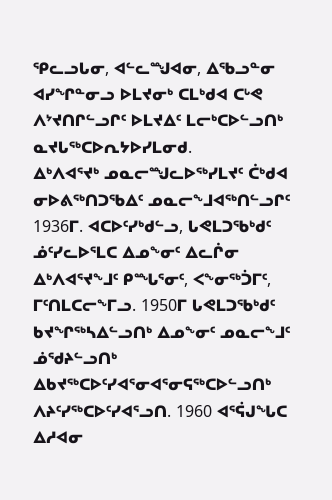ᕿᓚᓗᒐᓂ, ᐊᓪᓚᙳᐊᓂ, ᐃᖃᓗᓐᓂ ᐊᓯᖏᓐᓂᓗ ᐅᒪᔪᓂᒃ ᑕᒪᒃᑯᐊ ᑕᒡᕙ ᐱᔾᔪᑎᒋᓪᓗᒋᑦ ᐅᒪᔪᐃᑦ ᒪᓕᒃᑕᐅᓪᓗᑎᒃ ᓇᔪᒐᖅᑕᐅᕆᔭᐅᓯᒪᓂᑯ.
ᐃᒃᐱᐊᕐᔪᒃ ᓄᓇᓕᙳᓚᐅᖅᓯᒪᔪᑦ ᑖᒃᑯᐊ ᓂᐅᕕᖅᑎᑐᖃᐃᑦ ᓄᓇᓕᖕᒧᐊᖅᑎᓪᓗᒋᑦ 1936ᒥ. ᐊᑕᐅᑦᓯᒃᑯᓪᓗ, ᒐᕙᒪᑐᖃᒃᑯᑦ ᓅᑦᓯᓚᐅᕐᒪᑕ ᐃᓄᖕᓂᑦ ᐃᓚᒌᓂ ᐃᒃᐱᐊᕐᔪᖕᒧᑦ ᑭᙵᕐᓂᑦ, ᐸᖕᓂᖅᑑᒥᑦ, ᒥᑦᑎᒪᑕᓕᖕᒥᓗ. 1950ᒥ ᒐᕙᒪᑐᖃᒃᑯᑦ ᑲᔪᖏᖅᓴᐃᓪᓗᑎᒃ ᐃᓄᖕᓂᑦ ᓄᓇᓕᖕᒧᑦ ᓅᖁᔨᓪᓗᑎᒃ ᐃᑲᔪᖅᑕᐅᑦᓯᐊᕐᓂᐊᕐᓂᕋᖅᑕᐅᓪᓗᑎᒃ ᐱᔨᑦᓯᖅᑕᐅᑦᓯᐊᕐᓗᑎ. 1960 ᐊᕐᕌᒍᖓᑕ ᐃᓱᐊᓂ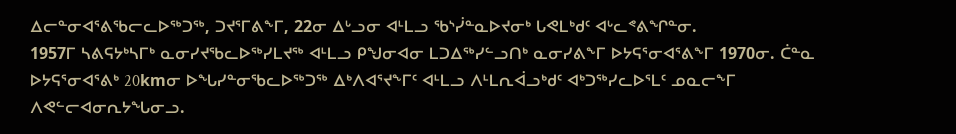ᐃᓕᓐᓂᐊᕐᕕᖃᓕᓚᐅᖅᑐᖅ, ᑐᔪᕐᒥᕕᖕᒥ, 22ᓂ ᐃᒡᓗᓂ ᐊᒻᒪᓗ ᖃᔅᓰᓐᓇᐅᔪᓂᒃ ᒐᕙᒪᒃᑯᑦ ᐊᒡᓚᕝᕕᖏᓐᓂ.
1957ᒥ ᓴᕕᕋᔭᒃᓴᒥᒃ ᓇᓂᓯᔪᖃᓚᐅᖅᓯᒪᔪᖅ ᐊᒻᒪᓗ ᑭᖑᓂᐊᓂ ᒪᑐᐃᖅᓯᓪᓗᑎᒃ ᓇᓂᓯᕕᖕᒥ ᐅᔭᕋᕐᓂᐊᕐᕕᖕᒥ 1970ᓂ. ᑖᓐᓇ ᐅᔭᕋᕐᓂᐊᕐᕕᒃ 20kmᓂ ᐅᖓᓯᓐᓂᖃᓚᐅᖅᑐᖅ ᐃᒃᐱᐊᕐᔪᖕᒥᑦ ᐊᒻᒪᓗ ᐱᒻᒪᕆᐋᓗᒃᑯᑦ ᐊᒃᑐᖅᓯᓚᐅᕐᒪᑦ ᓄᓇᓕᖕᒥ ᐱᕙᓪᓕᐊᓂᕆᔭᖓᓂᓗ.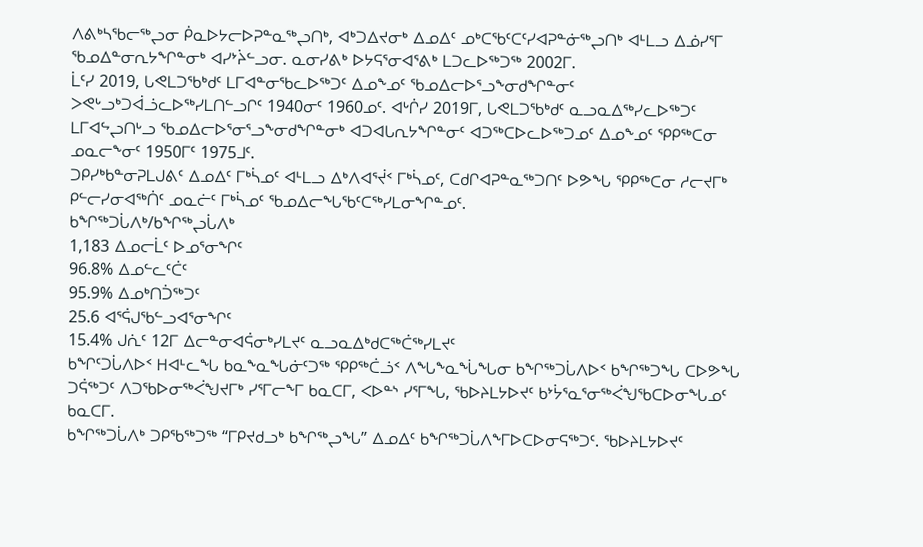ᐱᕕᒃᓴᖃᓕᖅᖢᓂ ᑮᓇᐅᔭᓕᐅᕈᓐᓇᖅᖢᑎᒃ, ᐊᒃᑐᐃᔪᓂᒃ ᐃᓄᐃᑦ ᓄᒃᑕᖃᑦᑕᑦᓯᐊᕈᓐᓃᖅᖢᑎᒃ ᐊᒻᒪᓗ ᐃᓅᓯᕐᒥ ᖃᓄᐃᓐᓂᕆᔭᖏᓐᓂᒃ ᐊᓯᔾᔩᓪᓗᓂ. ᓇᓂᓯᕕᒃ ᐅᔭᕋᕐᓂᐊᕐᕕᒃ ᒪᑐᓚᐅᖅᑐᖅ 2002ᒥ.
ᒫᑦᓯ 2019, ᒐᕙᒪᑐᖃᒃᑯᑦ ᒪᒥᐊᓐᓂᖃᓚᐅᖅᑐᑦ ᐃᓄᖕᓄᑦ ᖃᓄᐃᓕᐅᕐᓗᖕᓂᑯᖏᓐᓂᑦ ᐳᕙᒡᓗᒃᑐᐋᓘᓚᐅᖅᓯᒪᑎᓪᓗᒋᑦ 1940ᓂᑦ 1960ᓄᑦ. ᐊᒡᒌᓯ 2019ᒥ, ᒐᕙᒪᑐᖃᒃᑯᑦ ᓇᓗᓇᐃᖅᓯᓚᐅᖅᑐᑦ ᒪᒥᐊᖦᖢᑎᒡᓗ ᖃᓄᐃᓕᐅᕐᓂᕐᓗᖕᓂᑯᖏᓐᓂᒃ ᐊᑐᐊᒐᕆᔭᖏᓐᓂᑦ ᐊᑐᖅᑕᐅᓚᐅᖅᑐᓄᑦ ᐃᓄᖕᓄᑦ ᕿᑭᖅᑕᓂ ᓄᓇᓕᖕᓂᑦ 1950ᒥᑦ 1975ᒧᑦ.
ᑐᑭᓯᒃᑲᓐᓂᕈᒪᒍᕕᑦ ᐃᓄᐃᑦ ᒥᒃᓵᓄᑦ ᐊᒻᒪᓗ ᐃᒃᐱᐊᕐᔫᑉ ᒥᒃᓵᓄᑦ, ᑕᑯᒋᐊᕈᓐᓇᖅᑐᑎᑦ ᐅᕗᖓ ᕿᑭᖅᑕᓂ ᓱᓕᔪᒥᒃ ᑭᓪᓕᓯᓂᐊᖅᑏᑦ ᓄᓇᓖᑦ ᒥᒃᓵᓄᑦ ᖃᓄᐃᓕᖓᖃᑦᑕᖅᓯᒪᓂᖏᓐᓄᑦ.
ᑲᖏᖅᑐᒑᐱᒃ/ᑲᖏᖅᖢᒑᐱᒃ
1,183 ᐃᓄᓕᒫᑦ ᐅᓄᕐᓂᖏᑦ
96.8% ᐃᓄᓪᓚᑦᑖᑦ
95.9% ᐃᓄᒃᑎᑑᖅᑐᑦ
25.6 ᐊᕐᕌᒍᖃᓪᓗᐊᕐᓂᖏᑦ
15.4% ᒍᕇᑦ 12ᒥ ᐃᓕᓐᓂᐊᕌᓂᒃᓯᒪᔪᑦ ᓇᓗᓇᐃᒃᑯᑕᖅᑖᖅᓯᒪᔪᑦ
ᑲᖏᑦᑐᒑᐱᐅᑉ ᕼᐊᒻᓚᖓ ᑲᓇᖕᓇᖓᓃᑦᑐᖅ ᕿᑭᖅᑖᓘᑉ ᐱᖓᖕᓇᖔᖓᓂ ᑲᖏᖅᑐᒑᐱᐅᑉ ᑲᖏᖅᑐᖓ ᑕᐅᕗᖓ ᑐᕌᖅᑐᑦ ᐱᑐᖃᐅᓂᖅᐹᖑᔪᒥᒃ ᓯᕐᒥᓕᖕᒥ ᑲᓇᑕᒥ, ᐸᐅᓐᔅ ᓯᕐᒥᖓ, ᖃᐅᔨᒪᔭᐅᔪᑦ ᑲᔾᔮᕐᓇᕐᓂᖅᐹᖑᖃᑕᐅᓂᖓᓄᑦ ᑲᓇᑕᒥ.
ᑲᖏᖅᑐᒑᐱᒃ ᑐᑭᖃᖅᑐᖅ “ᒥᑭᔪᑯᓗᒃ ᑲᖏᖅᖢᖓ” ᐃᓄᐃᑦ ᑲᖏᖅᑐᒑᐱᖕᒥᐅᑕᐅᓂᕋᖅᑐᑦ. ᖃᐅᔨᒪᔭᐅᔪᑦ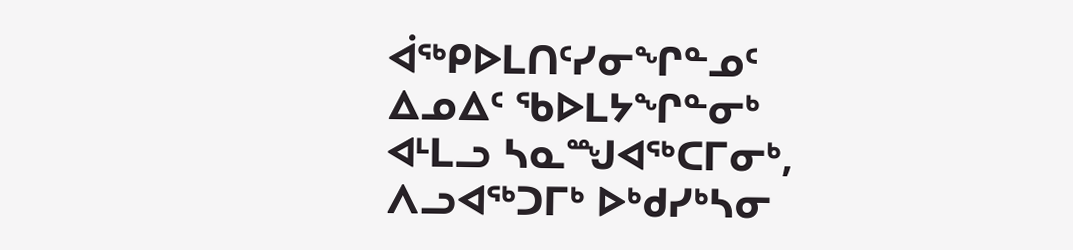ᐋᖅᑭᐅᒪᑎᑦᓯᓂᖏᓐᓄᑦ ᐃᓄᐃᑦ ᖃᐅᒪᔭᖏᓐᓂᒃ ᐊᒻᒪᓗ ᓴᓇᙳᐊᖅᑕᒥᓂᒃ, ᐱᓗᐊᖅᑐᒥᒃ ᐅᒃᑯᓯᒃᓴᓂ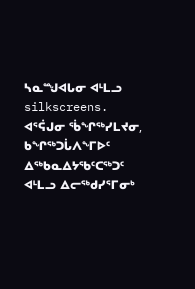ᓴᓇᙳᐊᒐᓂ ᐊᒻᒪᓗ silkscreens.
ᐊᕐᕌᒍᓂ ᖄᖏᖅᓯᒪᔪᓂ, ᑲᖏᖅᑐᒑᐱᖕᒥᐅᑦ ᐃᖅᑲᓇᐃᔭᖃᑦᑕᖅᑐᑦ ᐊᒻᒪᓗ ᐃᓕᖅᑯᓯᕐᒥᓂᒃ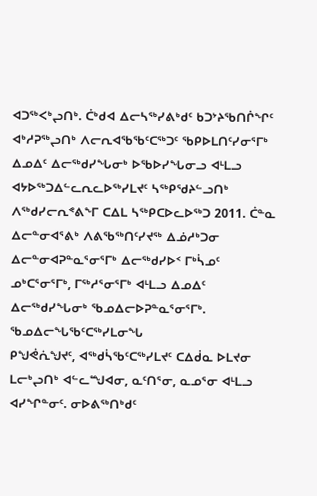ᐊᑐᖅᐸᒃᖢᑎᒃ. ᑖᒃᑯᐊ ᐃᓕᓴᖅᓯᕕᒃᑯᑦ ᑲᑐᔾᔨᖃᑎᒌᖏᑦ ᐊᒃᓱᕈᖅᖢᑎᒃ ᐱᓕᕆᐊᖃᖃᑦᑕᖅᑐᑦ ᖃᑭᐅᒪᑎᑦᓯᓂᕐᒥᒃ ᐃᓄᐃᑦ ᐃᓕᖅᑯᓯᖓᓂᒃ ᐅᖃᐅᓯᖓᓂᓗ ᐊᒻᒪᓗ ᐊᔭᐅᖅᑐᐃᓪᓚᕆᓚᐅᖅᓯᒪᔪᑦ ᓴᖅᑭᖁᔨᓪᓗᑎᒃ ᐱᖅᑯᓯᓕᕆᕝᕕᖕᒥ ᑕᐃᒪ ᓴᖅᑭᑕᐅᓚᐅᖅᑐ 2011. ᑖᓐᓇ ᐃᓕᓐᓂᐊᕐᕕᒃ ᐱᕕᖃᖅᑎᑦᓯᔪᖅ ᐃᓅᓱᒃᑐᓂ ᐃᓕᓐᓂᐊᕈᓐᓇᕐᓂᕐᒥᒃ ᐃᓕᖅᑯᓯᐅᑉ ᒥᒃᓵᓄᑦ ᓄᒃᑕᕐᓂᕐᒥᒃ, ᒥᖅᓱᕐᓂᕐᒥᒃ ᐊᒻᒪᓗ ᐃᓄᐃᑦ ᐃᓕᖅᑯᓯᖓᓂᒃ ᖃᓄᐃᓕᐅᕈᓐᓇᕐᓂᕐᒥᒃ.
ᖃᓄᐃᓕᖓᖃᑦᑕᖅᓯᒪᓂᖓ
ᑭᖑᕚᕇᖑᔪᑦ, ᐊᖅᑯᓵᖃᑦᑕᖅᓯᒪᔪᑦ ᑕᐃᑰᓇ ᐅᒪᔪᓂ ᒪᓕᒃᖢᑎᒃ ᐊᓪᓚᙳᐊᓂ, ᓇᑦᑎᕐᓂ, ᓇᓄᕐᓂ ᐊᒻᒪᓗ ᐊᓯᖏᓐᓂᑦ. ᓂᐅᕕᖅᑎᒃᑯᑦ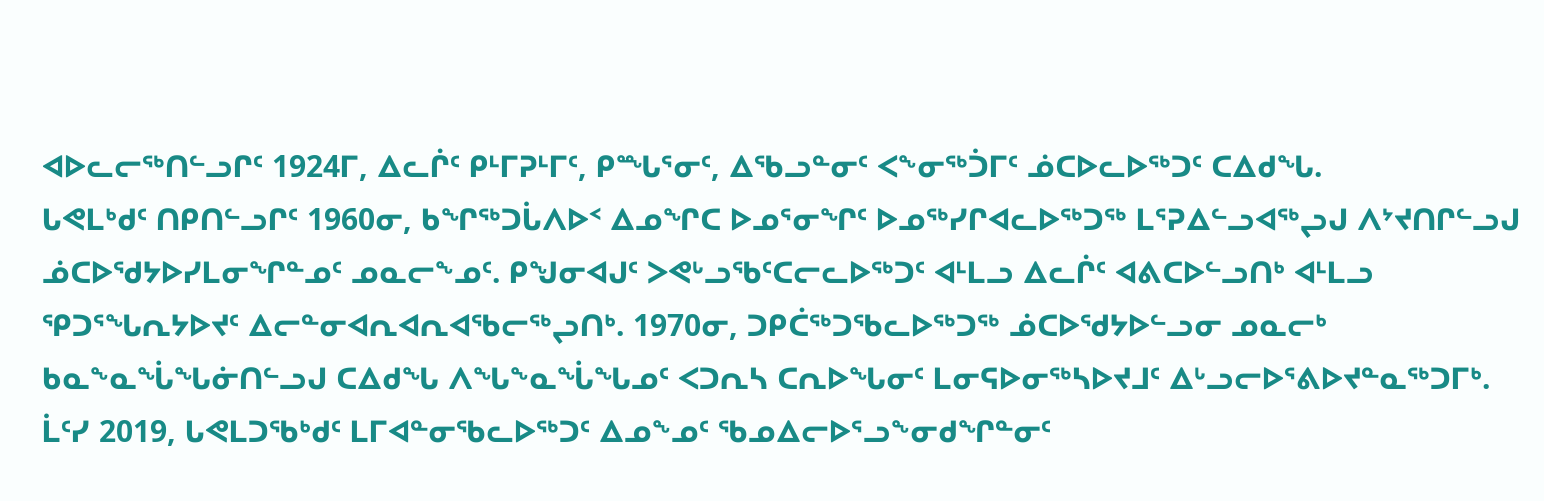ᐊᐅᓚᓕᖅᑎᓪᓗᒋᑦ 1924ᒥ, ᐃᓚᒌᑦ ᑭᒻᒥᕈᒻᒥᑦ, ᑭᙵᕐᓂᑦ, ᐃᖃᓗᓐᓂᑦ ᐸᖕᓂᖅᑑᒥᑦ ᓅᑕᐅᓚᐅᖅᑐᑦ ᑕᐃᑯᖓ.
ᒐᕙᒪᒃᑯᑦ ᑎᑭᑎᓪᓗᒋᑦ 1960ᓂ, ᑲᖏᖅᑐᒑᐱᐅᑉ ᐃᓄᖏᑕ ᐅᓄᕐᓂᖏᑦ ᐅᓄᖅᓯᒋᐊᓚᐅᖅᑐᖅ ᒪᕐᕈᐃᓪᓗᐊᖅᖢᒍ ᐱᔾᔪᑎᒋᓪᓗᒍ ᓅᑕᐅᖁᔭᐅᓯᒪᓂᖏᓐᓄᑦ ᓄᓇᓕᖕᓄᑦ. ᑭᖑᓂᐊᒍᑦ ᐳᕙᒡᓗᖃᑦᑕᓕᓚᐅᖅᑐᑦ ᐊᒻᒪᓗ ᐃᓚᒌᑦ ᐊᕕᑕᐅᓪᓗᑎᒃ ᐊᒻᒪᓗ ᕿᑐᕐᖓᕆᔭᐅᔪᑦ ᐃᓕᓐᓂᐊᕆᐊᕆᐊᖃᓕᖅᖢᑎᒃ. 1970ᓂ, ᑐᑭᑖᖅᑐᖃᓚᐅᖅᑐᖅ ᓅᑕᐅᖁᔭᐅᓪᓗᓂ ᓄᓇᓕᒃ ᑲᓇᖕᓇᖔᖓᓃᑎᓪᓗᒍ ᑕᐃᑯᖓ ᐱᖓᖕᓇᖔᖓᓄᑦ ᐸᑐᕆᓴ ᑕᕆᐅᖓᓂᑦ ᒪᓂᕋᐅᓂᖅᓴᐅᔪᒧᑦ ᐃᒡᓗᓕᐅᕐᕕᐅᔪᓐᓇᖅᑐᒥᒃ.
ᒫᑦᓯ 2019, ᒐᕙᒪᑐᖃᒃᑯᑦ ᒪᒥᐊᓐᓂᖃᓚᐅᖅᑐᑦ ᐃᓄᖕᓄᑦ ᖃᓄᐃᓕᐅᕐᓗᖕᓂᑯᖏᓐᓂᑦ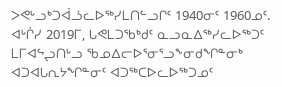ᐳᕙᒡᓗᒃᑐᐋᓘᓚᐅᖅᓯᒪᑎᓪᓗᒋᑦ 1940ᓂᑦ 1960ᓄᑦ. ᐊᒡᒌᓯ 2019ᒥ, ᒐᕙᒪᑐᖃᒃᑯᑦ ᓇᓗᓇᐃᖅᓯᓚᐅᖅᑐᑦ ᒪᒥᐊᖦᖢᑎᒡᓗ ᖃᓄᐃᓕᐅᕐᓂᕐᓗᖕᓂᑯᖏᓐᓂᒃ ᐊᑐᐊᒐᕆᔭᖏᓐᓂᑦ ᐊᑐᖅᑕᐅᓚᐅᖅᑐᓄᑦ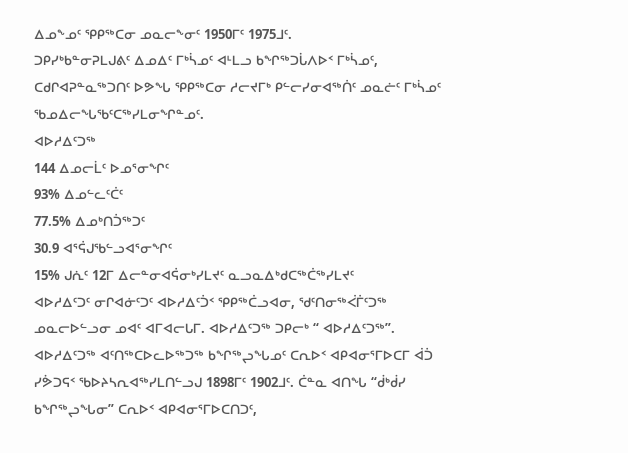ᐃᓄᖕᓄᑦ ᕿᑭᖅᑕᓂ ᓄᓇᓕᖕᓂᑦ 1950ᒥᑦ 1975ᒧᑦ.
ᑐᑭᓯᒃᑲᓐᓂᕈᒪᒍᕕᑦ ᐃᓄᐃᑦ ᒥᒃᓵᓄᑦ ᐊᒻᒪᓗ ᑲᖏᖅᑐᒑᐱᐅᑉ ᒥᒃᓵᓄᑦ, ᑕᑯᒋᐊᕈᓐᓇᖅᑐᑎᑦ ᐅᕗᖓ ᕿᑭᖅᑕᓂ ᓱᓕᔪᒥᒃ ᑭᓪᓕᓯᓂᐊᖅᑏᑦ ᓄᓇᓖᑦ ᒥᒃᓵᓄᑦ ᖃᓄᐃᓕᖓᖃᑦᑕᖅᓯᒪᓂᖏᓐᓄᑦ.
ᐊᐅᓱᐃᑦᑐᖅ
144 ᐃᓄᓕᒫᑦ ᐅᓄᕐᓂᖏᑦ
93% ᐃᓄᓪᓚᑦᑖᑦ
77.5% ᐃᓄᒃᑎᑑᖅᑐᑦ
30.9 ᐊᕐᕌᒍᖃᓪᓗᐊᕐᓂᖏᑦ
15% ᒍᕇᑦ 12ᒥ ᐃᓕᓐᓂᐊᕌᓂᒃᓯᒪᔪᑦ ᓇᓗᓇᐃᒃᑯᑕᖅᑖᖅᓯᒪᔪᑦ
ᐊᐅᓱᐃᑦᑐᑦ ᓂᒋᐊᓃᑦᑐᑦ ᐊᐅᓱᐃᑦᑑᑉ ᕿᑭᖅᑖᓗᐊᓂ, ᖁᑦᑎᓂᖅᐹᒦᑦᑐᖅ ᓄᓇᓕᐅᓪᓗᓂ ᓄᐊᑦ ᐊᒥᐊᓕᒐᒥ. ᐊᐅᓱᐃᑦᑐᖅ ᑐᑭᓕᒃ “ ᐊᐅᓱᐃᑦᑐᖅ”.
ᐊᐅᓱᐃᑦᑐᖅ ᐊᑦᑎᖅᑕᐅᓚᐅᖅᑐᖅ ᑲᖏᖅᖢᖓᓄᑦ ᑕᕆᐅᑉ ᐊᑭᐊᓂᕐᒥᐅᑕᒥ ᐋᑑ ᓯᕘᑐᕋᑉ ᖃᐅᔨᓴᕆᐊᖅᓯᒪᑎᓪᓗᒍ 1898ᒥᑦ 1902ᒧᑦ. ᑖᓐᓇ ᐊᑎᖓ “ᑰᒃᑰᓯ ᑲᖏᖅᖢᖓᓂ” ᑕᕆᐅᑉ ᐊᑭᐊᓂᕐᒥᐅᑕᑎᑐᑦ,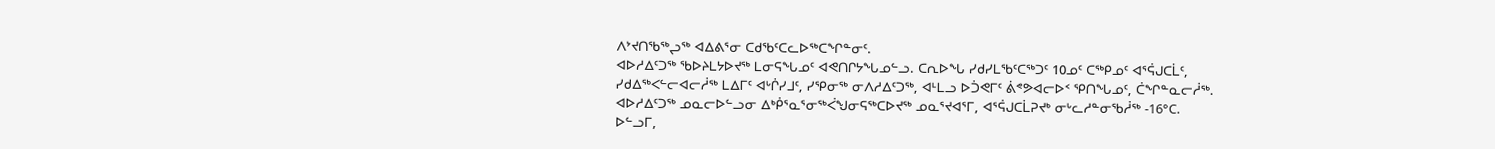ᐱᔾᔪᑎᖃᖅᖢᖅ ᐊᐃᕕᕐᓂ ᑕᑯᖃᑦᑕᓚᐅᖅᑕᖏᓐᓂᑦ.
ᐊᐅᓱᐃᑦᑐᖅ ᖃᐅᔨᒪᔭᐅᔪᖅ ᒪᓂᕋᖓᓄᑦ ᐊᕙᑎᒋᔭᖓᓄᓪᓗ. ᑕᕆᐅᖓ ᓯᑯᓯᒪᖃᑦᑕᖅᑐᑦ 10ᓄᑦ ᑕᖅᑭᓄᑦ ᐊᕐᕌᒍᑕᒫᑦ, ᓯᑯᐃᖅᐸᓪᓕᐊᓕᓲᖅ ᒪᐃᒥᑦ ᐊᒡᒌᓯᒧᑦ, ᓯᕿᓂᖅ ᓂᐱᓱᐃᑦᑐᖅ, ᐊᒻᒪᓗ ᐅᑑᕙᒥᑦ ᕖᕝᕗᐊᓕᐅᑉ ᕿᑎᖓᓄᑦ, ᑖᖏᓐᓇᓕᓲᖅ. ᐊᐅᓱᐃᑦᑐᖅ ᓄᓇᓕᐅᓪᓗᓂ ᐃᒃᑮᕐᓇᕐᓂᖅᐹᖑᓂᕋᖅᑕᐅᔪᖅ ᓄᓇᕐᔪᐊᕐᒥ, ᐊᕐᕌᒍᑕᒫᕈᔪᒃ ᓂᒡᓚᓱᓐᓂᖃᓲᖅ -16°C.
ᐅᓪᓗᒥ,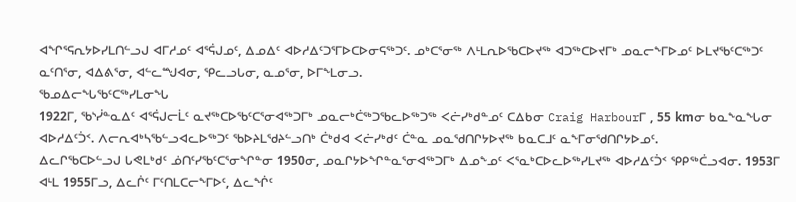ᐊᖏᕐᕋᕆᔭᐅᓯᒪᑎᓪᓗᒍ ᐊᒥᓱᓄᑦ ᐊᕐᕌᒍᓄᑦ, ᐃᓄᐃᑦ ᐊᐅᓱᐃᑦᑐᕐᒥᐅᑕᐅᓂᕋᖅᑐᑦ. ᓄᒃᑕᕐᓂᖅ ᐱᒻᒪᕆᐅᖃᑕᐅᔪᖅ ᐊᑐᖅᑕᐅᔪᒥᒃ ᓄᓇᓕᖕᒥᐅᓄᑦ ᐅᒪᔪᖃᑦᑕᖅᑐᑦ ᓇᑦᑎᕐᓂ, ᐊᐃᕕᕐᓂ, ᐊᓪᓚᙳᐊᓂ, ᕿᓚᓗᒐᓂ, ᓇᓄᕐᓂ, ᐅᒥᖕᒪᓂᓗ.
ᖃᓄᐃᓕᖓᖃᑦᑕᖅᓯᒪᓂᖓ
1922ᒥ, ᖃᔅᓰᓐᓇᐃᑦ ᐊᕐᕌᒍᓕᒫᑦ ᓇᔪᖅᑕᐅᖃᑦᑕᕐᓂᐊᖅᑐᒥᒃ ᓄᓇᓕᒃᑖᖅᑐᖃᓚᐅᖅᑐᖅ ᐸᓖᓯᒃᑯᓐᓄᑦ ᑕᐃᑲᓂ Craig Harbourᒥ , 55 kmᓂ ᑲᓇᖕᓇᖓᓂ ᐊᐅᓱᐃᑦᑑᑉ. ᐱᓕᕆᐊᒃᓴᖃᓪᓗᐊᓚᐅᖅᑐᑦ ᖃᐅᔨᒪᖁᔨᓪᓗᑎᒃ ᑖᒃᑯᐊ ᐸᓖᓯᒃᑯᑦ ᑖᓐᓇ ᓄᓇᖁᑎᒋᔭᐅᔪᖅ ᑲᓇᑕᒧᑦ ᓇᖕᒥᓂᖁᑎᒋᔭᐅᓄᑦ.
ᐃᓚᒋᖃᑕᐅᓪᓗᒍ ᒐᕙᒪᒃᑯᑦ ᓅᑎᑦᓯᖃᑦᑕᕐᓂᖏᓐᓂ 1950ᓂ, ᓄᓇᒋᔭᐅᖏᓐᓇᕐᓂᐊᖅᑐᒥᒃ ᐃᓄᖕᓄᑦ ᐸᕐᓇᒃᑕᐅᓚᐅᖅᓯᒪᔪᖅ ᐊᐅᓱᐃᑦᑑᑉ ᕿᑭᖅᑖᓗᐊᓂ. 1953ᒥ ᐊᒻᒪ 1955ᒥᓗ, ᐃᓚᒌᑦ ᒥᑦᑎᒪᑕᓕᖕᒥᐅᑦ, ᐃᓚᖐᑦ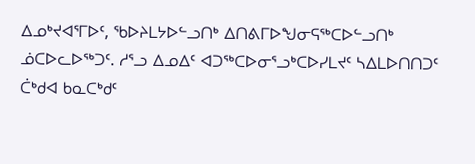ᐃᓄᒃᔪᐊᕐᒥᐅᑦ, ᖃᐅᔨᒪᔭᐅᓪᓗᑎᒃ ᐃᑎᕕᒥᐅᖑᓂᕋᖅᑕᐅᓪᓗᑎᒃ ᓅᑕᐅᓚᐅᖅᑐᑦ. ᓱᕐᓗ ᐃᓄᐃᑦ ᐊᑐᖅᑕᐅᓂᕐᓗᒃᑕᐅᓯᒪᔪᑦ ᓴᐃᒪᐅᑎᑎᑐᑦ ᑖᒃᑯᐊ ᑲᓇᑕᒃᑯᑦ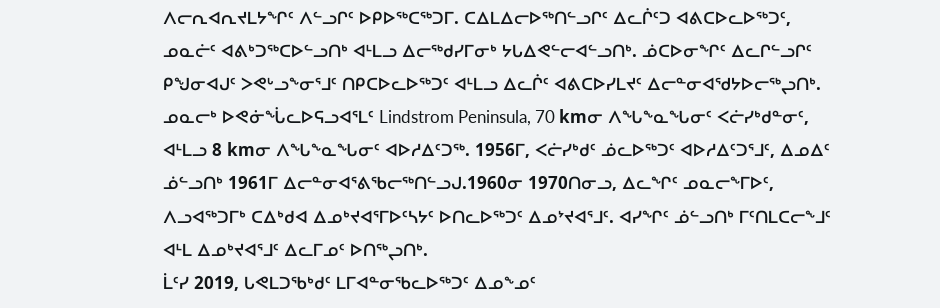ᐱᓕᕆᐊᕆᔪᒪᔭᖏᑦ ᐱᓪᓗᒋᑦ ᐅᑭᐅᖅᑕᖅᑐᒥ. ᑕᐃᒪᐃᓕᐅᖅᑎᓪᓗᒋᑦ ᐃᓚᒌᑦᑐ ᐊᕕᑕᐅᓚᐅᖅᑐᑦ, ᓄᓇᓖᑦ ᐊᕕᒃᑐᖅᑕᐅᓪᓗᑎᒃ ᐊᒻᒪᓗ ᐃᓕᖅᑯᓯᒥᓂᒃ ᔭᒐᐃᕙᓪᓕᐊᓪᓗᑎᒃ. ᓅᑕᐅᓂᖏᑦ ᐃᓚᒋᓪᓗᒋᑦ ᑭᖑᓂᐊᒍᑦ ᐳᕙᒡᓗᖕᓂᕐᒧᑦ ᑎᑭᑕᐅᓚᐅᖅᑐᑦ ᐊᒻᒪᓗ ᐃᓚᒌᑦ ᐊᕕᑕᐅᓯᒪᔪᑦ ᐃᓕᓐᓂᐊᖁᔭᐅᓕᖅᖢᑎᒃ.
ᓄᓇᓕᒃ ᐅᕙᓃᖔᓚᐅᕋᓗᐊᕐᒪᑦ Lindstrom Peninsula, 70 kmᓂ ᐱᖓᖕᓇᖓᓂᑦ ᐸᓖᓯᒃᑯᓐᓂᑦ, ᐊᒻᒪᓗ 8 kmᓂ ᐱᖓᖕᓇᖓᓂᑦ ᐊᐅᓱᐃᑦᑐᖅ. 1956ᒥ, ᐸᓖᓯᒃᑯᑦ ᓅᓚᐅᖅᑐᑦ ᐊᐅᓱᐃᑦᑐᕐᒧᑦ, ᐃᓄᐃᑦ ᓅᓪᓗᑎᒃ 1961ᒥ ᐃᓕᓐᓂᐊᕐᕕᖃᓕᖅᑎᓪᓗᒍ.1960ᓂ 1970ᑎᓂᓗ, ᐃᓚᖏᑦ ᓄᓇᓕᖕᒥᐅᑦ, ᐱᓗᐊᖅᑐᒥᒃ ᑕᐃᒃᑯᐊ ᐃᓄᒃᔪᐊᕐᒥᐅᑦᓴᔭᑦ ᐅᑎᓚᐅᖅᑐᑦ ᐃᓄᔾᔪᐊᕐᒧᑦ. ᐊᓯᖏᑦ ᓅᓪᓗᑎᒃ ᒥᑦᑎᒪᑕᓕᖕᒧᑦ ᐊᒻᒪ ᐃᓄᒃᔪᐊᕐᒧᑦ ᐃᓚᒥᓄᑦ ᐅᑎᖅᖢᑎᒃ.
ᒫᑦᓯ 2019, ᒐᕙᒪᑐᖃᒃᑯᑦ ᒪᒥᐊᓐᓂᖃᓚᐅᖅᑐᑦ ᐃᓄᖕᓄᑦ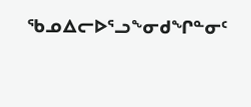ᖃᓄᐃᓕᐅᕐᓗᖕᓂᑯᖏᓐᓂᑦ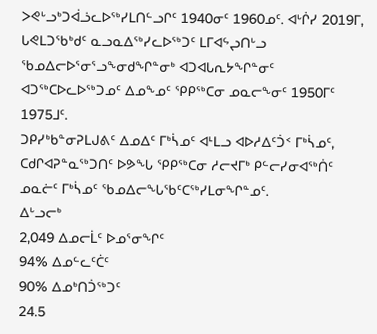ᐳᕙᒡᓗᒃᑐᐋᓘᓚᐅᖅᓯᒪᑎᓪᓗᒋᑦ 1940ᓂᑦ 1960ᓄᑦ. ᐊᒡᒌᓯ 2019ᒥ, ᒐᕙᒪᑐᖃᒃᑯᑦ ᓇᓗᓇᐃᖅᓯᓚᐅᖅᑐᑦ ᒪᒥᐊᖦᖢᑎᒡᓗ ᖃᓄᐃᓕᐅᕐᓂᕐᓗᖕᓂᑯᖏᓐᓂᒃ ᐊᑐᐊᒐᕆᔭᖏᓐᓂᑦ ᐊᑐᖅᑕᐅᓚᐅᖅᑐᓄᑦ ᐃᓄᖕᓄᑦ ᕿᑭᖅᑕᓂ ᓄᓇᓕᖕᓂᑦ 1950ᒥᑦ 1975ᒧᑦ.
ᑐᑭᓯᒃᑲᓐᓂᕈᒪᒍᕕᑦ ᐃᓄᐃᑦ ᒥᒃᓵᓄᑦ ᐊᒻᒪᓗ ᐊᐅᓱᐃᑦᑑᑉ ᒥᒃᓵᓄᑦ, ᑕᑯᒋᐊᕈᓐᓇᖅᑐᑎᑦ ᐅᕗᖓ ᕿᑭᖅᑕᓂ ᓱᓕᔪᒥᒃ ᑭᓪᓕᓯᓂᐊᖅᑏᑦ ᓄᓇᓖᑦ ᒥᒃᓵᓄᑦ ᖃᓄᐃᓕᖓᖃᑦᑕᖅᓯᒪᓂᖏᓐᓄᑦ.
ᐃᒡᓗᓕᒃ
2,049 ᐃᓄᓕᒫᑦ ᐅᓄᕐᓂᖏᑦ
94% ᐃᓄᓪᓚᑦᑖᑦ
90% ᐃᓄᒃᑎᑑᖅᑐᑦ
24.5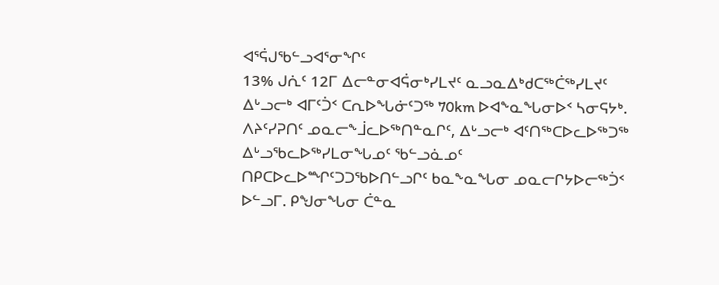ᐊᕐᕌᒍᖃᓪᓗᐊᕐᓂᖏᑦ
13% ᒍᕇᑦ 12ᒥ ᐃᓕᓐᓂᐊᕌᓂᒃᓯᒪᔪᑦ ᓇᓗᓇᐃᒃᑯᑕᖅᑖᖅᓯᒪᔪᑦ
ᐃᒡᓗᓕᒃ ᐊᒥᑦᑑᑉ ᑕᕆᐅᖓᓃᑦᑐᖅ 70km ᐅᐊᖕᓇᖓᓂᐅᑉ ᓴᓂᕋᔭᒃ. ᐱᔨᑦᓯᕈᑎᑦ ᓄᓇᓕᖕᒨᓚᐅᖅᑎᓐᓇᒋᑦ, ᐃᒡᓗᓕᒃ ᐊᑦᑎᖅᑕᐅᓚᐅᖅᑐᖅ ᐃᒡᓗᖃᓚᐅᖅᓯᒪᓂᖓᓄᑦ ᖃᓪᓗᓈᓄᑦ ᑎᑭᑕᐅᓚᐅᙱᑦᑐᑐᖃᐅᑎᓪᓗᒋᑦ ᑲᓇᖕᓇᖓᓂ ᓄᓇᓕᒋᔭᐅᓕᖅᑑᑉ ᐅᓪᓗᒥ. ᑭᖑᓂᖓᓂ ᑖᓐᓇ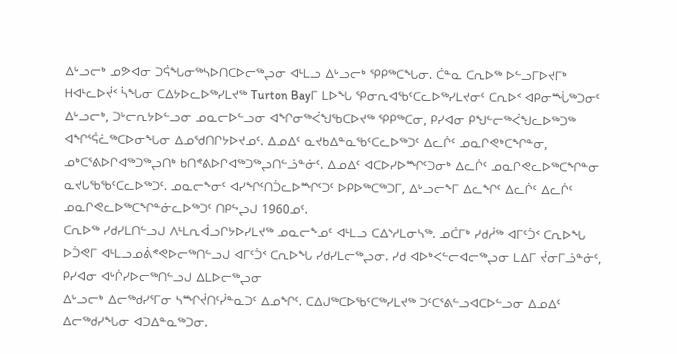ᐃᒡᓗᓕᒃ ᓄᕗᐊᓂ ᑐᕌᖓᓂᖅᓴᐅᑎᑕᐅᓕᖅᖢᓂ ᐊᒻᒪᓗ ᐃᒡᓗᓕᒃ ᕿᑭᖅᑕᖓᓂ. ᑖᓐᓇ ᑕᕆᐅᖅ ᐅᓪᓗᒥᐅᔪᒥᒃ ᕼᐊᒻᓚᐅᔫᑉ ᓵᖓᓂ ᑕᐃᔭᐅᓚᐅᖅᓯᒪᔪᖅ Turton Bayᒥ ᒪᐅᖓ ᕿᓂᕆᐊᖃᑦᑕᓚᐅᖅᓯᒪᔪᓂᑦ ᑕᕆᐅᑉ ᐊᑭᓂᙶᖅᑐᓂᑦ
ᐃᒡᓗᓕᒃ, ᑐᒡᓕᕆᔭᐅᓪᓗᓂ ᓄᓇᓕᐅᓪᓗᓂ ᐊᖏᓂᖅᐹᖑᖃᑕᐅᔪᖅ ᕿᑭᖅᑕᓂ, ᑭᓯᐊᓂ ᑭᖑᓪᓕᖅᐹᖑᓚᐅᖅᑐᖅ ᐊᖏᕐᕌᓛᖅᑕᐅᓂᖓᓂ ᐃᓄᖁᑎᒋᔭᐅᔪᓄᑦ. ᐃᓄᐃᑦ ᓇᔪᑲᐃᓐᓇᖃᑦᑕᓚᐅᖅᑐᑦ ᐃᓚᒌᑦ ᓄᓇᒋᕙᒃᑕᖏᓐᓂ, ᓄᒃᑕᕐᕕᐅᒋᐊᖅᑐᖅᖢᑎᒃ ᑲᑎᕝᕕᐅᒋᐊᖅᑐᖅᖢᑎᓪᓘᓐᓃᑦ. ᐃᓄᐃᑦ ᐊᑕᐅᓯᐅᙱᑦᑐᓂᒃ ᐃᓚᒌᑦ ᓄᓇᒋᕙᓚᐅᖅᑕᖏᓐᓂ ᓇᔪᒐᖃᖃᑦᑕᓚᐅᖅᑐᑦ. ᓄᓇᓕᖕᓂᑦ ᐊᓯᖏᑦᑎᑑᓚᐅᙱᑦᑐᑦ ᐅᑭᐅᖅᑕᖅᑐᒥ, ᐃᒡᓗᓕᖕᒥ ᐃᓚᖏᑦ ᐃᓚᒌᑦ ᐃᓚᒌᑦ ᓄᓇᒋᕙᓚᐅᖅᑕᖏᓐᓃᓚᐅᖅᑐᑦ ᑎᑭᖦᖢᒍ 1960ᓄᑦ.
ᑕᕆᐅᖅ ᓯᑯᓯᒪᑎᓪᓗᒍ ᐱᒻᒪᕆᐋᓗᒋᔭᐅᓯᒪᔪᖅ ᓄᓇᓕᖕᓄᑦ ᐊᒻᒪᓗ ᑕᐃᔅᓱᒪᓂᓴᖅ. ᓄᑖᒥᒃ ᓯᑯᓲᖅ ᐊᒥᑦᑑᑉ ᑕᕆᐅᖓ ᐅᑑᕙᒥ ᐊᒻᒪᓗᓄᕖᕝᕙᐅᓕᖅᑎᓪᓗᒍ ᐊᒥᑦᑑᑉ ᑕᕆᐅᖓ ᓯᑯᓯᒪᓕᖅᖢᓂ. ᓯᑯ ᐊᐅᒃᐸᓪᓕᐊᓕᖅᖢᓂ ᒪᐃᒥ ᔫᓂᒥᓘᓐᓃᑦ, ᑭᓯᐊᓂ ᐊᒡᒌᓯᐅᓕᖅᑎᓪᓗᒍ ᐃᒪᐅᓕᖅᖢᓂ
ᐃᒡᓗᓕᒃ ᐃᓕᖅᑯᓯᕐᒥᓂ ᓴᙱᔫᑎᑦᓰᓐᓇᑐᑦ ᐃᓄᖏᑦ. ᑕᐃᒍᖅᑕᐅᖃᑦᑕᖅᓯᒪᔪᖅ ᑐᑦᑕᕐᕕᓪᓗᐊᑕᐅᓪᓗᓂ ᐃᓄᐃᑦ ᐃᓕᖅᑯᓯᖓᓂ ᐊᑐᐃᓐᓇᖅᑐᓂ.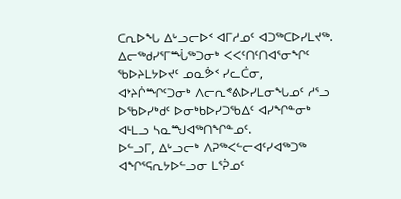ᑕᕆᐅᖓ ᐃᒡᓗᓕᐅᑉ ᐊᒥᓱᓄᑦ ᐊᑐᖅᑕᐅᓯᒪᔪᖅ. ᐃᓕᖅᑯᓯᕐᒥᙶᖅᑐᓂᒃ ᐸᐸᑦᑎᑦᑎᐊᕐᓂᖏᑦ ᖃᐅᔨᒪᔭᐅᔪᑦ ᓄᓇᕘᑉ ᓯᓚᑖᓂ, ᐊᔾᔨᒌᙱᑦᑐᓂᒃ ᐱᓕᕆᕝᕕᐅᓯᒪᓂᖓᓄᑦ ᓱᕐᓗ ᐅᖃᐅᓯᒃᑯᑦ ᐅᓂᒃᑲᐅᓯᑐᖃᐃᑦ ᐊᓯᖏᓐᓂᒃ ᐊᒻᒪᓗ ᓴᓇᙳᐊᖅᑎᖏᓐᓄᑦ.
ᐅᓪᓗᒥ, ᐃᒡᓗᓕᒃ ᐱᕈᖅᐸᓪᓕᐊᑦᓯᐊᖅᑐᖅ ᐊᖏᕐᕋᕆᔭᐅᓪᓗᓂ ᒪᕐᕉᓄᑦ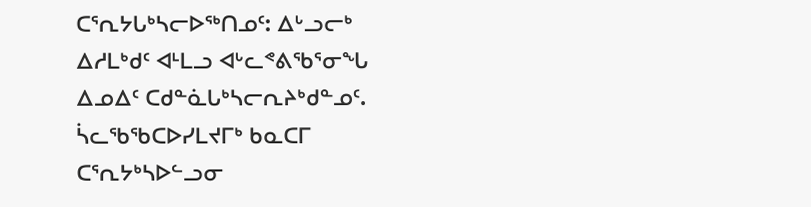ᑕᕐᕆᔭᒐᒃᓴᓕᐅᖅᑎᓄᑦ: ᐃᒡᓗᓕᒃ ᐃᓱᒪᒃᑯᑦ ᐊᒻᒪᓗ ᐊᒡᓚᕝᕕᖃᕐᓂᖓ ᐃᓄᐃᑦ ᑕᑯᓐᓈᒐᒃᓴᓕᕆᔨᒃᑯᓐᓄᑦ. ᓵᓚᖃᖃᑕᐅᓯᒪᔪᒥᒃ ᑲᓇᑕᒥ ᑕᕐᕆᔭᒃᓴᐅᓪᓗᓂ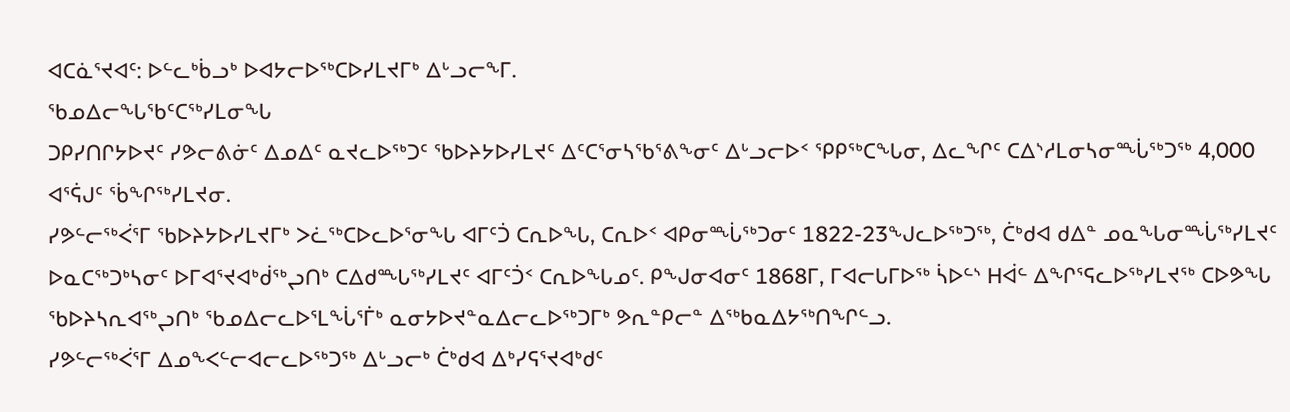ᐊᑕᓈᕐᔪᐊᑦ: ᐅᓪᓚᒃᑳᓗᒃ ᐅᐊᔭᓕᐅᖅᑕᐅᓯᒪᔪᒥᒃ ᐃᒡᓗᓕᖕᒥ.
ᖃᓄᐃᓕᖓᖃᑦᑕᖅᓯᒪᓂᖓ
ᑐᑭᓯᑎᒋᔭᐅᔪᑦ ᓯᕗᓕᕕᓃᑦ ᐃᓄᐃᑦ ᓇᔪᓚᐅᖅᑐᑦ ᖃᐅᔨᔭᐅᓯᒪᔪᑦ ᐃᑦᑕᕐᓂᓴᖃᕐᕕᖕᓂᑦ ᐃᒡᓗᓕᐅᑉ ᕿᑭᖅᑕᖓᓂ, ᐃᓚᖏᑦ ᑕᐃᔅᓱᒪᓂᓴᓂᙶᖅᑐᖅ 4,000 ᐊᕐᕌᒍᑦ ᖄᖏᖅᓯᒪᔪᓂ.
ᓯᕗᓪᓕᖅᐹᕐᒥ ᖃᐅᔨᔭᐅᓯᒪᔪᒥᒃ ᐳᓛᖅᑕᐅᓚᐅᕐᓂᖓ ᐊᒥᑦᑑ ᑕᕆᐅᖓ, ᑕᕆᐅᑉ ᐊᑭᓂᙶᖅᑐᓂᑦ 1822-23ᖑᓚᐅᖅᑐᖅ, ᑖᒃᑯᐊ ᑯᐃᓐ ᓄᓇᖓᓂᙶᖅᓯᒪᔪᑦ ᐅᓇᑕᖅᑐᒃᓴᓂᑦ ᐅᒥᐊᕐᔪᐊᒃᑰᖅᖢᑎᒃ ᑕᐃᑯᙵᖅᓯᒪᔪᑦ ᐊᒥᑦᑑᑉ ᑕᕆᐅᖓᓄᑦ. ᑭᖑᓂᐊᓂᑦ 1868ᒥ, ᒥᐊᓕᒐᒥᐅᖅ ᓵᐅᓪᔅ ᕼᐋᓪ ᐃᖏᕐᕋᓚᐅᖅᓯᒪᔪᖅ ᑕᐅᕗᖓ ᖃᐅᔨᓴᕆᐊᖅᖢᑎᒃ ᖃᓄᐃᓕᓚᐅᕐᒪᖔᕐᒦᒃ ᓇᓂᔭᐅᔪᓐᓇᐃᓕᓚᐅᖅᑐᒥᒃ ᕗᕆᓐᑭᓕᓐ ᐃᖅᑲᓇᐃᔭᖅᑎᖏᓪᓗ.
ᓯᕗᓪᓕᖅᐹᕐᒥ ᐃᓄᖕᐸᓪᓕᐊᓕᓚᐅᖅᑐᖅ ᐃᒡᓗᓕᒃ ᑖᒃᑯᐊ ᐃᒃᓯᕋᕐᔪᐊᒃᑯᑦ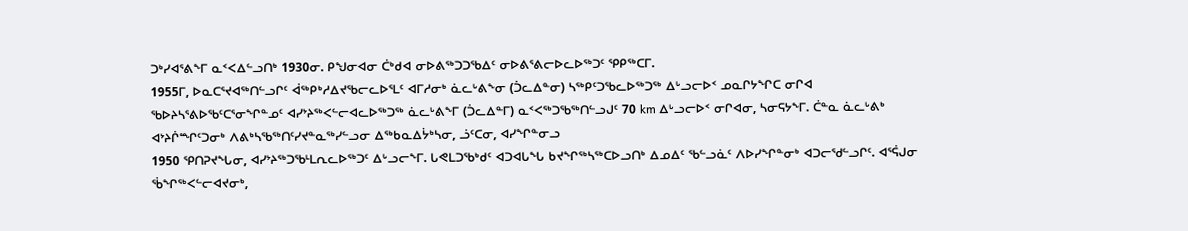ᑐᒃᓯᐊᕐᕕᖕᒥ ᓇᑉᐸᐃᓪᓗᑎᒃ 1930ᓂ. ᑭᖑᓂᐊᓂ ᑖᒃᑯᐊ ᓂᐅᕕᖅᑐᑐᖃᐃᑦ ᓂᐅᕕᕐᕕᓕᐅᓚᐅᖅᑐᑦ ᕿᑭᖅᑕᒥ.
1955ᒥ, ᐅᓇᑕᕐᔪᐊᖅᑎᓪᓗᒋᑦ ᐋᖅᑭᒃᓱᐃᔪᖃᓕᓚᐅᕐᒪᑦ ᐊᒥᓱᓂᒃ ᓈᓚᒡᕕᖕᓂ (ᑑᓚᐃᓐᓂ) ᓴᖅᑭᑦᑐᖃᓚᐅᖅᑐᖅ ᐃᒡᓗᓕᐅᑉ ᓄᓇᒋᔭᖏᑕ ᓂᒋᐊ ᖃᐅᔨᓴᕐᕕᐅᖃᑦᑕᕐᓂᖏᓐᓄᑦ ᐊᓯᔾᔨᖅᐸᓪᓕᐊᓚᐅᖅᑐᖅ ᓈᓚᒡᕕᖕᒥ (ᑑᓚᐃᓐᒥ) ᓇᑉᐸᖅᑐᖃᖅᑎᓪᓗᒍᑦ 70 km ᐃᒡᓗᓕᐅᑉ ᓂᒋᐊᓂ, ᓴᓂᕋᔭᖕᒥ. ᑖᓐᓇ ᓈᓚᒡᕕᒃ ᐊᔾᔨᒌᙱᑦᑐᓂᒃ ᐱᕕᒃᓴᖃᖅᑎᑦᓯᔪᓐᓇᖅᓯᓪᓗᓂ ᐃᖅᑲᓇᐃᔮᒃᓴᓂ, ᓘᑦᑕᓂ, ᐊᓯᖏᓐᓂᓗ
1950 ᕿᑎᕈᔪᖓᓂ, ᐊᓯᔾᔨᖅᑐᖃᒻᒪᕆᓚᐅᖅᑐᑦ ᐃᒡᓗᓕᖕᒥ. ᒐᕙᒪᑐᖃᒃᑯᑦ ᐊᑐᐊᒐᖓ ᑲᔪᖏᖅᓴᖅᑕᐅᓗᑎᒃ ᐃᓄᐃᑦ ᖃᓪᓗᓈᑦ ᐱᐅᓯᖏᓐᓂᒃ ᐊᑐᓕᖁᓪᓗᒋᑦ. ᐊᕐᕌᒍᓂ ᖄᖏᖅᐸᓪᓕᐊᔪᓂᒃ,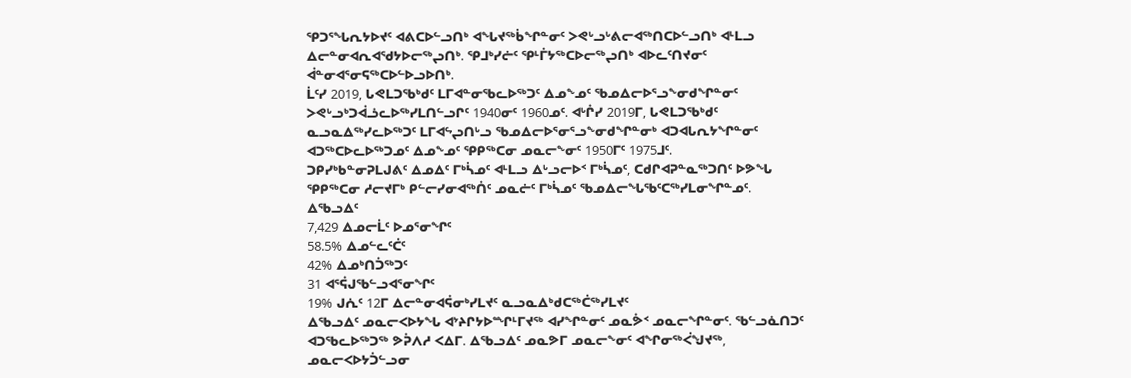ᕿᑐᕐᖓᕆᔭᐅᔪᑦ ᐊᕕᑕᐅᓪᓗᑎᒃ ᐊᖓᔪᖅᑳᖏᓐᓂᑦ ᐳᕙᒡᓗᒡᕕᓕᐊᖅᑎᑕᐅᓪᓗᑎᒃ ᐊᒻᒪᓗ ᐃᓕᓐᓂᐊᕆᐊᖁᔭᐅᓕᖅᖢᑎᒃ. ᕿᒧᒃᓯᓖᑦ ᕿᒻᒦᔭᖅᑕᐅᓕᖅᖢᑎᒃ ᐊᐅᓚᑦᑎᔪᓂᑦ ᐋᓐᓂᐊᕐᓂᕋᖅᑕᐅᓪᐅᓗᐅᑎᒃ.
ᒫᑦᓯ 2019, ᒐᕙᒪᑐᖃᒃᑯᑦ ᒪᒥᐊᓐᓂᖃᓚᐅᖅᑐᑦ ᐃᓄᖕᓄᑦ ᖃᓄᐃᓕᐅᕐᓗᖕᓂᑯᖏᓐᓂᑦ ᐳᕙᒡᓗᒃᑐᐋᓘᓚᐅᖅᓯᒪᑎᓪᓗᒋᑦ 1940ᓂᑦ 1960ᓄᑦ. ᐊᒡᒌᓯ 2019ᒥ, ᒐᕙᒪᑐᖃᒃᑯᑦ ᓇᓗᓇᐃᖅᓯᓚᐅᖅᑐᑦ ᒪᒥᐊᖦᖢᑎᒡᓗ ᖃᓄᐃᓕᐅᕐᓂᕐᓗᖕᓂᑯᖏᓐᓂᒃ ᐊᑐᐊᒐᕆᔭᖏᓐᓂᑦ ᐊᑐᖅᑕᐅᓚᐅᖅᑐᓄᑦ ᐃᓄᖕᓄᑦ ᕿᑭᖅᑕᓂ ᓄᓇᓕᖕᓂᑦ 1950ᒥᑦ 1975ᒧᑦ.
ᑐᑭᓯᒃᑲᓐᓂᕈᒪᒍᕕᑦ ᐃᓄᐃᑦ ᒥᒃᓵᓄᑦ ᐊᒻᒪᓗ ᐃᒡᓗᓕᐅᑉ ᒥᒃᓵᓄᑦ, ᑕᑯᒋᐊᕈᓐᓇᖅᑐᑎᑦ ᐅᕗᖓ ᕿᑭᖅᑕᓂ ᓱᓕᔪᒥᒃ ᑭᓪᓕᓯᓂᐊᖅᑏᑦ ᓄᓇᓖᑦ ᒥᒃᓵᓄᑦ ᖃᓄᐃᓕᖓᖃᑦᑕᖅᓯᒪᓂᖏᓐᓄᑦ.
ᐃᖃᓗᐃᑦ
7,429 ᐃᓄᓕᒫᑦ ᐅᓄᕐᓂᖏᑦ
58.5% ᐃᓄᓪᓚᑦᑖᑦ
42% ᐃᓄᒃᑎᑑᖅᑐᑦ
31 ᐊᕐᕌᒍᖃᓪᓗᐊᕐᓂᖏᑦ
19% ᒍᕇᑦ 12ᒥ ᐃᓕᓐᓂᐊᕌᓂᒃᓯᒪᔪᑦ ᓇᓗᓇᐃᒃᑯᑕᖅᑖᖅᓯᒪᔪᑦ
ᐃᖃᓗᐃᑦ ᓄᓇᓕᐸᐅᔭᖓ ᐊᔾᔨᒋᔭᐅᙱᒻᒥᔪᖅ ᐊᓯᖏᓐᓂᑦ ᓄᓇᕘᑉ ᓄᓇᓕᖏᓐᓂᑦ. ᖃᓪᓗᓈᑎᑐᑦ ᐊᑐᖃᓚᐅᖅᑐᖅ ᕗᕉᐱᓱ ᐸᐃᒥ. ᐃᖃᓗᐃᑦ ᓄᓇᕗᒥ ᓄᓇᓕᖕᓂᑦ ᐊᖏᓂᖅᐹᖑᔪᖅ, ᓄᓇᓕᐸᐅᔭᑑᓪᓗᓂ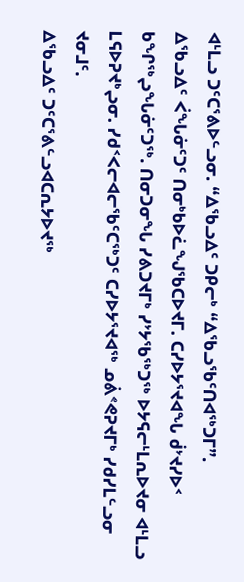ᐊᒻᒪᓗ ᑐᑦᑕᕐᕕᐅᓪᓗᓂ. “ᐃᖃᓗᐃᑦ ᑐᑭᓕᒃ “ᐃᖃᓗᖃᑦᑎᐊᖅᑐᒥ”.
ᐃᖃᓗᐃᑦ ᐹᖓᓃᑦᑐᑦ ᑎᓂᒃᑲᐅᓛᖑᖃᑕᐅᔪᒥ. ᑕᓯᐅᔭᕐᔪᐊᖓ ᑰᔾᔪᓯᐅᑉ ᑲᖏᖅᖢᖓᓃᑦᑐᖅ. ᑎᓂᑐᓂᖓ ᓯᕕᑐᔪᒥᒃ ᓯᔾᔭᖃᖅᑐᖅ ᐅᔭᕋᓕᒻᒪᕆᐅᔪᓂ ᐊᒻᒪᓗ ᒪᕋᐅᕈᔪᒃᖢᓂ. ᓯᑯᑉᐸᓕᐊᓕᖃᑦᑕᖅᑐᑦ ᑕᓯᐅᔭᕐᔪᐊᖅ ᓄᕖᕝᕙᕈᔪᒥᒃ ᓯᑯᓯᒪᓪᓗᓂ ᔪᓂᒧᑦ.
ᐃᖃᓗᐃᑦ ᑐᑦᑕᕐᕕᓪᓗᐊᑕᕆᔭᐅᔪᖅ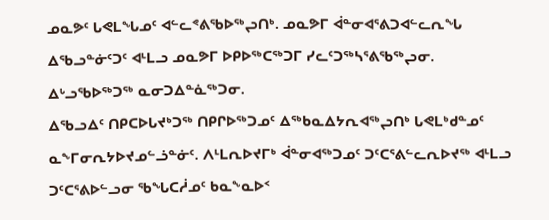ᓄᓇᕗᑦ ᒐᕙᒪᖓᓄᑦ ᐊᓪᓚᕝᕕᖃᐅᖅᖢᑎᒃ. ᓄᓇᕗᒥ ᐋᓐᓂᐊᕐᕕᑐᐊᓪᓚᕆᖓ ᐃᖃᓗᓐᓃᑦᑐᑦ ᐊᒻᒪᓗ ᓄᓇᕗᒥ ᐅᑭᐅᖅᑕᖅᑐᒥ ᓯᓚᑦᑐᖅᓴᕐᕕᖃᖅᖢᓂ. ᐃᒡᓗᖃᐅᖅᑐᖅ ᓇᓂᑐᐃᓐᓈᖅᑐᓂ.
ᐃᖃᓗᐃᑦ ᑎᑭᑕᐅᒐᔪᒃᑐᖅ ᑎᑭᒋᐅᖅᑐᓄᑦ ᐃᖅᑲᓇᐃᔭᕆᐊᖅᖢᑎᒃ ᒐᕙᒪᒃᑯᓐᓄᑦ ᓇᖕᒥᓂᕆᔭᐅᔪᓄᓪᓘᓐᓃᑦ. ᐱᒻᒪᕆᐅᔪᒥᒃ ᐋᓐᓂᐊᖅᑐᓄᑦ ᑐᑦᑕᕐᕕᓪᓚᕆᐅᔪᖅ ᐊᒻᒪᓗ ᑐᑦᑕᕐᕕᐅᓪᓗᓂ ᖃᖓᑕᓲᓄᑦ ᑲᓇᖕᓇᐅᑉ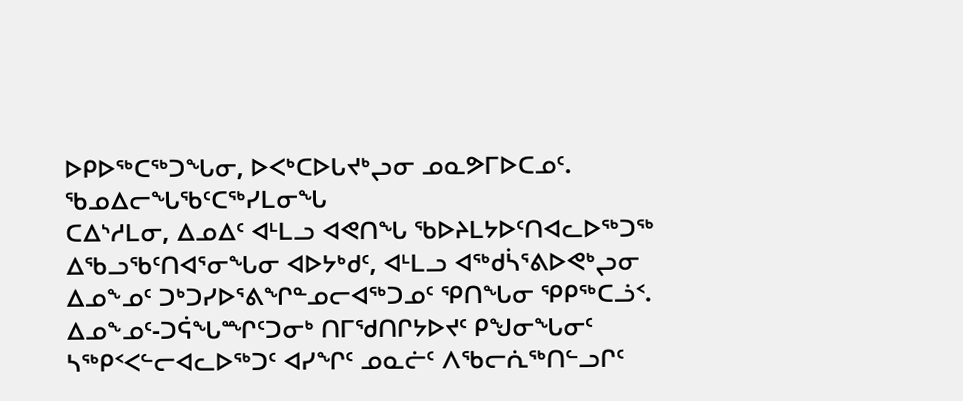ᐅᑭᐅᖅᑕᖅᑐᖓᓂ, ᐅᐸᒃᑕᐅᒐᔪᒃᖢᓂ ᓄᓇᕗᒥᐅᑕᓄᑦ.
ᖃᓄᐃᓕᖓᖃᑦᑕᖅᓯᒪᓂᖓ
ᑕᐃᔅᓱᒪᓂ, ᐃᓄᐃᑦ ᐊᒻᒪᓗ ᐊᕙᑎᖓ ᖃᐅᔨᒪᔭᐅᑦᑎᐊᓚᐅᖅᑐᖅ ᐃᖃᓗᖃᑦᑎᐊᕐᓂᖓᓂ ᐊᐅᔭᒃᑯᑦ, ᐊᒻᒪᓗ ᐊᖅᑯᓵᕐᕕᐅᕙᒃᖢᓂ ᐃᓄᖕᓄᑦ ᑐᒃᑐᓯᐅᕐᕕᖏᓐᓄᓕᐊᖅᑐᓄᑦ ᕿᑎᖓᓂ ᕿᑭᖅᑕᓘᑉ.
ᐃᓄᖕᓄᑦ-ᑐᕌᖓᙱᑦᑐᓂᒃ ᑎᒥᖁᑎᒋᔭᐅᔪᑦ ᑭᖑᓂᖓᓂᑦ ᓴᖅᑭᑉᐸᓪᓕᐊᓚᐅᖅᑐᑦ ᐊᓯᖏᑦ ᓄᓇᓖᑦ ᐱᖃᓕᕇᖅᑎᓪᓗᒋᑦ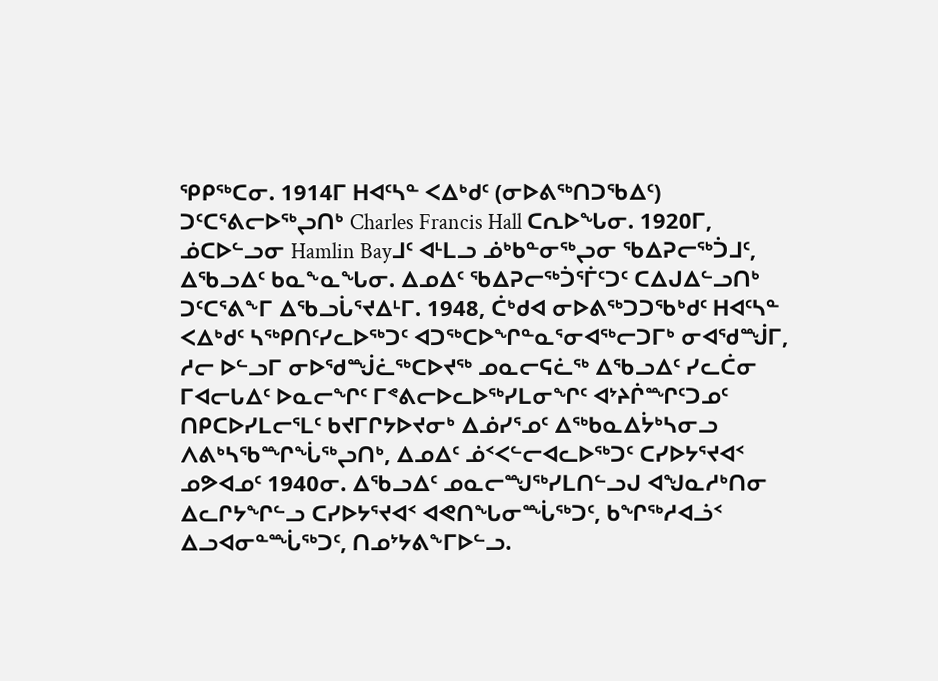ᕿᑭᖅᑕᓂ. 1914ᒥ ᕼᐊᑦᓴᓐ ᐸᐃᒃᑯᑦ (ᓂᐅᕕᖅᑎᑐᖃᐃᑦ) ᑐᑦᑕᕐᕕᓕᐅᖅᖢᑎᒃ Charles Francis Hall ᑕᕆᐅᖓᓂ. 1920ᒥ, ᓅᑕᐅᓪᓗᓂ Hamlin Bayᒧᑦ ᐊᒻᒪᓗ ᓅᒃᑲᓐᓂᖅᖢᓂ ᖃᐃᕈᓕᖅᑑᒧᑦ, ᐃᖃᓗᐃᑦ ᑲᓇᖕᓇᖓᓂ. ᐃᓄᐃᑦ ᖃᐃᕈᓕᖅᑑᕐᒦᑦᑐᑦ ᑕᐃᒍᐃᓪᓗᑎᒃ ᑐᑦᑕᕐᕕᖕᒥ ᐃᖃᓗᒑᕐᔪᐃᒻᒥ. 1948, ᑖᒃᑯᐊ ᓂᐅᕕᖅᑐᑐᖃᒃᑯᑦ ᕼᐊᑦᓴᓐ ᐸᐃᒃᑯᑦ ᓴᖅᑭᑎᑦᓯᓚᐅᖅᑐᑦ ᐊᑐᖅᑕᐅᖏᓐᓇᕐᓂᐊᖅᓕᑐᒥᒃ ᓂᐊᖁᙴᒥ, ᓱᓕ ᐅᓪᓗᒥ ᓂᐅᖁᙴᓛᖅᑕᐅᔪᖅ ᓄᓇᓕᕋᓛᖅ ᐃᖃᓗᐃᑦ ᓯᓚᑖᓂ
ᒥᐊᓕᒐᐃᑦ ᐅᓇᓕᖏᑦ ᒥᕝᕕᓕᐅᓚᐅᖅᓯᒪᓂᖏᑦ ᐊᔾᔨᒌᙱᑦᑐᓄᑦ ᑎᑭᑕᐅᓯᒪᓕᕐᒪᑦ ᑲᔪᒥᒋᔭᐅᔪᓂᒃ ᐃᓅᓯᕐᓄᑦ ᐃᖅᑲᓇᐃᔮᒃᓴᓂᓗ ᐱᕕᒃᓴᖃᙱᖔᖅᖢᑎᒃ, ᐃᓄᐃᑦ ᓅᑉᐸᓪᓕᐊᓚᐅᖅᑐᑦ ᑕᓯᐅᔭᕐᔪᐊᑉ ᓄᕗᐊᓄᑦ 1940ᓂ. ᐃᖃᓗᐃᑦ ᓄᓇᓕᙳᖅᓯᒪᑎᓪᓗᒍ ᐊᖑᓇᓱᒃᑎᓂ ᐃᓚᒋᔭᖏᓪᓗ ᑕᓯᐅᔭᕐᔪᐊᑉ ᐊᕙᑎᖓᓂᙶᖅᑐᑦ, ᑲᖏᖅᓱᐊᓘᑉ ᐃᓗᐊᓂᓐᙶᖅᑐᑦ, ᑎᓄᔾᔭᕕᖕᒥᐅᓪᓗ.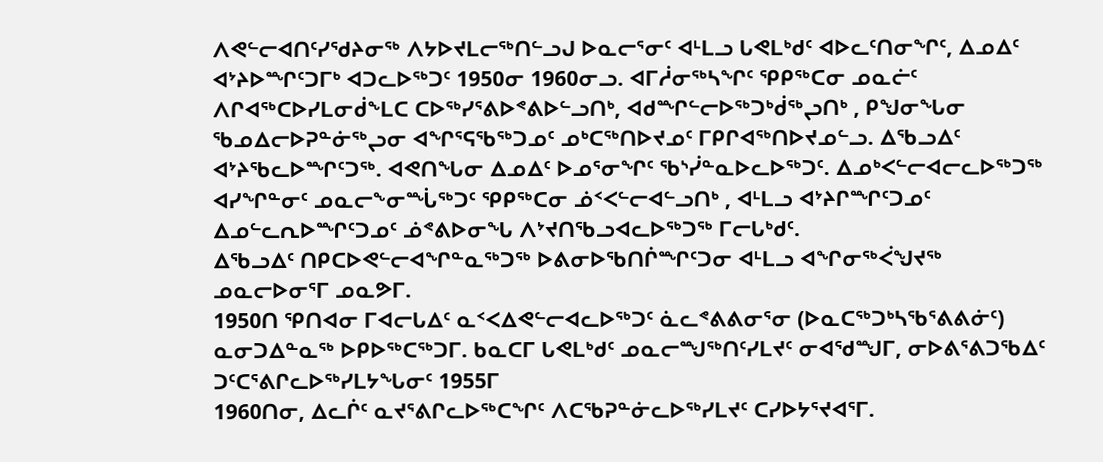ᐱᕙᓪᓕᐊᑎᑦᓯᖁᔨᓂᖅ ᐱᔭᐅᔪᒪᓕᖅᑎᓪᓗᒍ ᐅᓇᓕᕐᓂᑦ ᐊᒻᒪᓗ ᒐᕙᒪᒃᑯᑦ ᐊᐅᓚᑦᑎᓂᖏᑦ, ᐃᓄᐃᑦ ᐊᔾᔨᐅᙱᑦᑐᒥᒃ ᐊᑐᓚᐅᖅᑐᑦ 1950ᓂ 1960ᓂᓗ. ᐊᒥᓲᓂᖅᓴᖏᑦ ᕿᑭᖅᑕᓂ ᓄᓇᓖᑦ ᐱᒋᐊᖅᑕᐅᓯᒪᓂᑰᖕᒪᑕ ᑕᐅᖅᓯᕐᕕᐅᕝᕕᐅᓪᓗᑎᒃ, ᐊᑯᙱᓪᓕᐅᖅᑐᒃᑰᖅᖢᑎᒃ , ᑭᖑᓂᖓᓂ ᖃᓄᐃᓕᐅᕈᓐᓃᖅᖢᓂ ᐊᖏᕐᕋᖃᖅᑐᓄᑦ ᓄᒃᑕᖅᑎᐅᔪᓄᑦ ᒥᑭᒋᐊᖅᑎᐅᔪᓄᓪᓗ. ᐃᖃᓗᐃᑦ ᐊᔾᔨᖃᓚᐅᙱᑦᑐᖅ. ᐊᕙᑎᖓᓂ ᐃᓄᐃᑦ ᐅᓄᕐᓂᖏᑦ ᖃᔅᓰᓐᓇᐅᓚᐅᖅᑐᑦ. ᐃᓄᒃᐸᓪᓕᐊᓕᓚᐅᖅᑐᖅ ᐊᓯᖏᓐᓂᑦ ᓄᓇᓕᖕᓂᙶᖅᑐᑦ ᕿᑭᖅᑕᓂ ᓅᑉᐸᓪᓕᐊᓪᓗᑎᒃ , ᐊᒻᒪᓗ ᐊᔾᔨᒋᙱᑦᑐᓄᑦ ᐃᓄᓪᓚᕆᐅᙱᑦᑐᓄᑦ ᓅᕝᕕᐅᓂᖓ ᐱᔾᔪᑎᖃᓗᐊᓚᐅᖅᑐᖅ ᒥᓕᒐᒃᑯᑦ.
ᐃᖃᓗᐃᑦ ᑎᑭᑕᐅᕙᓪᓕᐊᖏᓐᓇᖅᑐᖅ ᐅᕕᓂᐅᖃᑎᒌᙱᑦᑐᓂ ᐊᒻᒪᓗ ᐊᖏᓂᖅᐹᖑᔪᖅ ᓄᓇᓕᐅᓂᕐᒥ ᓄᓇᕗᒥ.
1950ᑎ ᕿᑎᐊᓂ ᒥᐊᓕᒐᐃᑦ ᓇᑉᐸᐃᕙᓪᓕᐊᓚᐅᖅᑐᑦ ᓈᓚᕝᕕᕕᓂᕐᓂ (ᐅᓇᑕᖅᑐᒃᓴᖃᕐᕕᕕᓃᑦ) ᓇᓂᑐᐃᓐᓇᖅ ᐅᑭᐅᖅᑕᖅᑐᒥ. ᑲᓇᑕᒥ ᒐᕙᒪᒃᑯᑦ ᓄᓇᓕᙳᖅᑎᑦᓯᒪᔪᑦ ᓂᐊᖁᙳᒥ, ᓂᐅᕕᕐᕕᑐᖃᐃᑦ ᑐᑦᑕᕐᕕᒋᓚᐅᖅᓯᒪᔭᖓᓂᑦ 1955ᒥ
1960ᑎᓂ, ᐃᓚᒌᑦ ᓇᔪᕐᕕᒋᓚᐅᖅᑕᖏᑦ ᐱᑕᖃᕈᓐᓃᓚᐅᖅᓯᒪᔪᑦ ᑕᓯᐅᔭᕐᔪᐊᕐᒥ.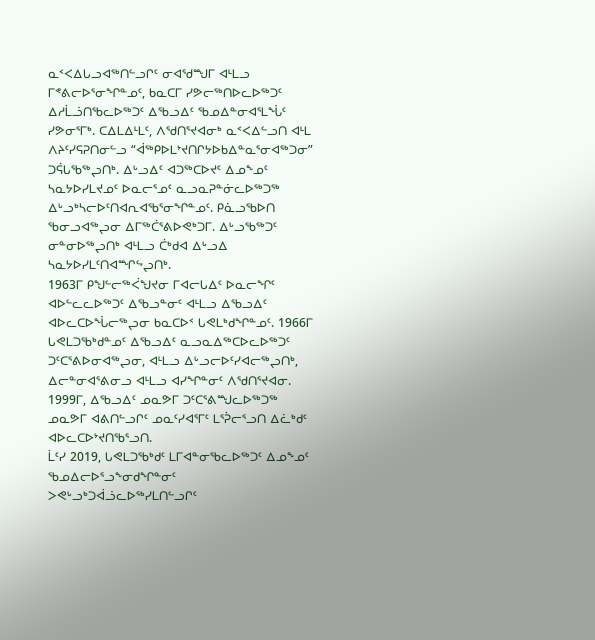ᓇᑉᐸᐃᒐᓗᐊᖅᑎᓪᓗᒋᑦ ᓂᐊᖁᙳᒥ ᐊᒻᒪᓗ ᒥᕝᕕᓕᐅᕐᓂᖏᓐᓄᑦ, ᑲᓇᑕᒥ ᓯᕗᓕᖅᑎᐅᓚᐅᖅᑐᑦ ᐃᓱᒫᓘᑎᖃᓚᐅᖅᑐᑦ ᐃᖃᓗᐃᑦ ᖃᓄᐃᓐᓂᐊᕐᒪᖔᑦ ᓯᕗᓂᕐᒥᒃ. ᑕᐃᒪᐃᒻᒪᑦ, ᐱᖁᑎᕐᔪᐊᓂᒃ ᓇᑉᐸᐃᓪᓗᑎ ᐊᒻᒪ ᐱᔨᑦᓯᕋᕈᑎᓂᓪᓗ “ᐋᖅᑭᐅᒪᔾᔪᑎᒋᔭᐅᑲᐃᓐᓇᕐᓂᐊᖅᑐᓂ” ᑐᕌᒐᖃᖅᖢᑎᒃ. ᐃᒡᓗᐃᑦ ᐊᑐᖅᑕᐅᔪᑦ ᐃᓄᖕᓄᑦ ᓴᓇᔭᐅᓯᒪᔪᓄᑦ ᐅᓇᓕᕐᓄᑦ ᓇᓗᓇᕈᓐᓃᓚᐅᖅᑐᖅ ᐃᒡᓗᒃᓴᓕᐅᑦᑎᐊᕆᐊᖃᕐᓂᖏᓐᓄᑦ. ᑭᓈᓗᖃᐅᑎ ᖃᓂᓗᐊᖅᖢᓂ ᐃᒥᖅᑖᕐᕕᐅᕙᒃᑐᒥ. ᐃᒡᓗᖃᖅᑐᑦ ᓂᓐᓂᐅᖅᖢᑎᒃ ᐊᒻᒪᓗ ᑖᒃᑯᐊ ᐃᒡᓗᐃ ᓴᓇᔭᐅᓯᒪᑦᑎᐊᙱᖦᖢᑎᒃ.
1963ᒥ ᑭᖑᓪᓕᖅᐹᖑᔪᓂ ᒥᐊᓕᒐᐃᑦ ᐅᓇᓕᖏᑦ ᐊᐅᓪᓚᓚᐅᖅᑐᑦ ᐃᖃᓗᓐᓂᑦ ᐊᒻᒪᓗ ᐃᖃᓗᐃᑦ ᐊᐅᓚᑕᐅᖔᓕᖅᖢᓂ ᑲᓇᑕᐅᑉ ᒐᕙᒪᒃᑯᖏᓐᓄᑦ. 1966ᒥ ᒐᕙᒪᑐᖃᒃᑯᓐᓄᑦ ᐃᖃᓗᐃᑦ ᓇᓗᓇᐃᖅᑕᐅᓚᐅᖅᑐᑦ ᑐᑦᑕᕐᕕᐅᓂᐊᖅᖢᓂ, ᐊᒻᒪᓗ ᐃᒡᓗᓕᐅᑦᓯᐊᓕᖅᖢᑎᒃ, ᐃᓕᓐᓂᐊᕐᕕᓂᓗ ᐊᒻᒪᓗ ᐊᓯᖏᓐᓂᑦ ᐱᖁᑎᕐᔪᐊᓂ.
1999ᒥ, ᐃᖃᓗᐃᑦ ᓄᓇᕗᒥ ᑐᑦᑕᕐᕕᙳᓚᐅᖅᑐᖅ ᓄᓇᕗᒥ ᐊᕕᑎᓪᓗᒋᑦ ᓄᓇᑦᓯᐊᕐᒥᑦ ᒪᕐᕉᓕᕐᓗᑎ ᐃᓛᒃᑯᑦ ᐊᐅᓚᑕᐅᔾᔪᑎᖃᕐᓗᑎ.
ᒫᑦᓯ 2019, ᒐᕙᒪᑐᖃᒃᑯᑦ ᒪᒥᐊᓐᓂᖃᓚᐅᖅᑐᑦ ᐃᓄᖕᓄᑦ ᖃᓄᐃᓕᐅᕐᓗᖕᓂᑯᖏᓐᓂᑦ ᐳᕙᒡᓗᒃᑐᐋᓘᓚᐅᖅᓯᒪᑎᓪᓗᒋᑦ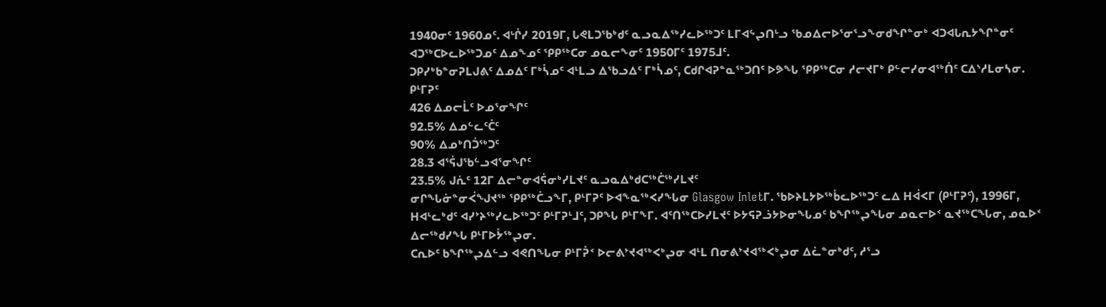1940ᓂᑦ 1960ᓄᑦ. ᐊᒡᒌᓯ 2019ᒥ, ᒐᕙᒪᑐᖃᒃᑯᑦ ᓇᓗᓇᐃᖅᓯᓚᐅᖅᑐᑦ ᒪᒥᐊᖦᖢᑎᒡᓗ ᖃᓄᐃᓕᐅᕐᓂᕐᓗᖕᓂᑯᖏᓐᓂᒃ ᐊᑐᐊᒐᕆᔭᖏᓐᓂᑦ ᐊᑐᖅᑕᐅᓚᐅᖅᑐᓄᑦ ᐃᓄᖕᓄᑦ ᕿᑭᖅᑕᓂ ᓄᓇᓕᖕᓂᑦ 1950ᒥᑦ 1975ᒧᑦ.
ᑐᑭᓯᒃᑲᓐᓂᕈᒪᒍᕕᑦ ᐃᓄᐃᑦ ᒥᒃᓵᓄᑦ ᐊᒻᒪᓗ ᐃᖃᓗᐃᑦ ᒥᒃᓵᓄᑦ, ᑕᑯᒋᐊᕈᓐᓇᖅᑐᑎᑦ ᐅᕗᖓ ᕿᑭᖅᑕᓂ ᓱᓕᔪᒥᒃ ᑭᓪᓕᓯᓂᐊᖅᑏᑦ ᑕᐃᔅᓱᒪᓂᓴᓂ.
ᑭᒻᒥᕈᑦ
426 ᐃᓄᓕᒫᑦ ᐅᓄᕐᓂᖏᑦ
92.5% ᐃᓄᓪᓚᑦᑖᑦ
90% ᐃᓄᒃᑎᑑᖅᑐᑦ
28.3 ᐊᕐᕌᒍᖃᓪᓗᐊᕐᓂᖏᑦ
23.5% ᒍᕇᑦ 12ᒥ ᐃᓕᓐᓂᐊᕌᓂᒃᓯᒪᔪᑦ ᓇᓗᓇᐃᒃᑯᑕᖅᑖᖅᓯᒪᔪᑦ
ᓂᒋᖓᓃᓐᓂᐹᖑᔪᖅ ᕿᑭᖅᑖᓗᖕᒥ, ᑭᒻᒥᕈᑦ ᐅᐊᖕᓇᖅᐸᓯᖓᓂ Glasgow Inletᒥ. ᖃᐅᔨᒪᔭᐅᖅᑳᓚᐅᖅᑐᑦ ᓚᐃ ᕼᐋᐸᒥ (ᑭᒻᒥᕈᑦ), 1996ᒥ, ᕼᐊᒻᓚᒃᑯᑦ ᐊᓯᔾᔨᖅᓯᓚᐅᖅᑐᑦ ᑭᒻᒥᕈᒻᒧᑦ, ᑐᑭᖓ ᑭᒻᒥᖕᒥ. ᐊᑦᑎᖅᑕᐅᓯᒪᔪᑦ ᐅᔭᕋᕈᓘᔭᐅᓂᖓᓄᑦ ᑲᖏᖅᖢᖓᓂ ᓄᓇᓕᐅᑉ ᓇᔪᖅᑕᖓᓂ, ᓄᓇᐅᑉ ᐃᓕᖅᑯᓯᖓ ᑭᒻᒥᐅᔮᖅᖢᓂ.
ᑕᕆᐅᑦ ᑲᖏᖅᖢᐃᓪᓗ ᐊᕙᑎᖓᓂ ᑭᒻᒥᕉᑉ ᐅᓕᕕᔾᔪᐊᖅᐸᒃᖢᓂ ᐊᒻᒪ ᑎᓂᕕᔾᔪᐊᖅᐸᒃᖢᓂ ᐃᓛᓐᓂᒃᑯᑦ, ᓱᕐᓗ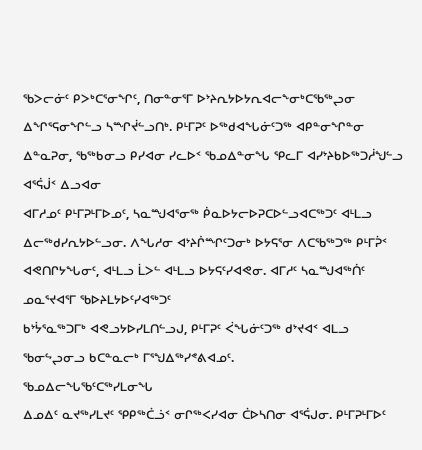ᖃᐳᓕᓃᑦ ᑭᐳᒃᑕᕐᓂᖏᑦ, ᑎᓂᓐᓂᕐᒥ ᐅᔾᔨᕆᔭᐅᔭᕆᐊᓕᖕᓂᒃᑕᖃᖅᖢᓂ ᐃᖏᕐᕋᓂᖏᓪᓗ ᓴᙱᔫᓪᓗᑎᒃ. ᑭᒻᒥᕈᑦ ᐅᖅᑯᐊᖓᓃᑦᑐᖅ ᐊᑭᓐᓂᖏᓐᓂ ᐃᓐᓇᕈᓂ, ᖃᖅᑲᓂᓗ ᑭᓯᐊᓂ ᓯᓚᐅᑉ ᖃᓄᐃᓐᓂᖓ ᕿᓚᒥ ᐊᓯᔾᔨᑲᐅᖅᑐᓲᖑᓪᓗ ᐊᕐᕌᒎᑉ ᐃᓗᐊᓂ
ᐊᒥᓱᓄᑦ ᑭᒻᒥᕈᒻᒥᐅᓄᑦ, ᓴᓇᙳᐊᕐᓂᖅ ᑮᓇᐅᔭᓕᐅᕈᑕᐅᓪᓗᐊᑕᖅᑐᑦ ᐊᒻᒪᓗ ᐃᓕᖅᑯᓯᕆᔭᐅᓪᓗᓂ. ᐱᖓᓱᓂ ᐊᔾᔨᒌᙱᑦᑐᓂᒃ ᐅᔭᕋᕐᓂ ᐱᑕᖃᖅᑐᖅ ᑭᒻᒥᕉᑉ ᐊᕙᑎᒋᔭᖓᓂᑦ, ᐊᒻᒪᓗ ᒫᐳᓪ ᐊᒻᒪᓗ ᐅᔭᕋᑦᓯᐊᕙᓂ. ᐊᒥᓱᑦ ᓴᓇᙳᐊᖅᑏᑦ ᓄᓇᕐᔪᐊᕐᒥ ᖃᐅᔨᒪᔭᐅᑦᓯᐊᖅᑐᑦ
ᑲᔾᔮᕐᓇᖅᑐᒥᒃ ᐊᕙᓗᔭᐅᓯᒪᑎᓪᓗᒍ, ᑭᒻᒥᕈᑦ ᐹᖓᓃᑦᑐᖅ ᑯᔾᔪᐊᑉ ᐊᒪᓗ ᖃᓂᖦᖢᓂᓗ ᑲᑕᓐᓇᓕᒃ ᒥᕐᖑᐃᖅᓯᕝᕕᐊᓄᑦ.
ᖃᓄᐃᓕᖓᖃᑦᑕᖅᓯᒪᓂᖓ
ᐃᓄᐃᑦ ᓇᔪᖅᓯᒪᔪᑦ ᕿᑭᖅᑖᓘᑉ ᓂᒋᖅᐸᓯᐊᓂ ᑖᐅᓴᑎᓂ ᐊᕐᕌᒍᓂ. ᑭᒻᒥᕈᒻᒥᐅᑦ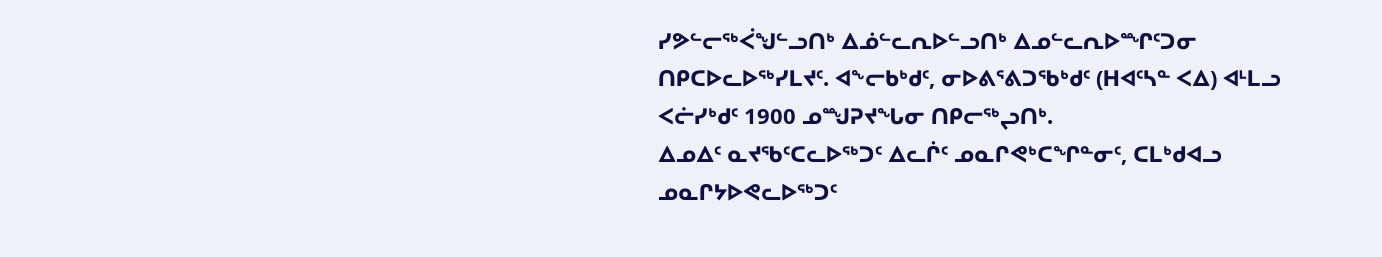ᓯᕗᓪᓕᖅᐹᖑᓪᓗᑎᒃ ᐃᓅᓪᓚᕆᐅᓪᓗᑎᒃ ᐃᓄᓪᓚᕆᐅᙱᑦᑐᓂ ᑎᑭᑕᐅᓚᐅᖅᓯᒪᔪᑦ. ᐊᖕᓕᑲᒃᑯᑦ, ᓂᐅᕕᕐᕕᑐᖃᒃᑯᑦ (ᕼᐊᑦᓴᓐ ᐸᐃ) ᐊᒻᒪᓗ ᐸᓖᓯᒃᑯᑦ 1900 ᓄᙳᕈᔪᖓᓂ ᑎᑭᓕᖅᖢᑎᒃ.
ᐃᓄᐃᑦ ᓇᔪᖃᑦᑕᓚᐅᖅᑐᑦ ᐃᓚᒌᑦ ᓄᓇᒋᕙᒃᑕᖏᓐᓂᑦ, ᑕᒪᒃᑯᐊᓗ ᓄᓇᒋᔭᐅᕙᓚᐅᖅᑐᑦ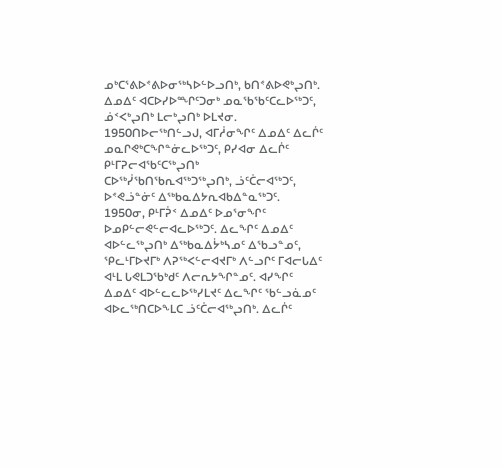ᓄᒃᑕᕐᕕᐅᕝᕕᐅᓂᖅᓴᐅᓪᐅᓗᑎᒃ, ᑲᑎᕝᕕᐅᕙᒃᖢᑎᒃ. ᐃᓄᐃᑦ ᐊᑕᐅᓯᐅᙱᑦᑐᓂᒃ ᓄᓇᖃᖃᑦᑕᓚᐅᖅᑐᑦ, ᓅᑉᐸᒃᖢᑎᒃ ᒪᓕᒃᖢᑎᒃ ᐅᒪᔪᓂ. 1950ᑎᐅᓕᖅᑎᓪᓗᒍ, ᐊᒥᓲᓂᖏᑦ ᐃᓄᐃᑦ ᐃᓚᒌᑦ ᓄᓇᒋᕙᒃᑕᖏᓐᓃᓚᐅᖅᑐᑦ, ᑭᓯᐊᓂ ᐃᓚᒌᑦ ᑭᒻᒥᕈᓕᐊᖃᑦᑕᖅᖢᑎᒃ ᑕᐅᖅᓰᖃᑎᖃᕆᐊᖅᑐᖅᖢᑎᒃ, ᓘᑦᑖᓕᐊᖅᑐᑦ, ᐅᕝᕙᓘᓐᓃᑦ ᐃᖅᑲᓇᐃᔭᕆᐊᑲᐃᓐᓇᖅᑐᑦ.
1950ᓂ, ᑭᒻᒥᕉᑉ ᐃᓄᐃᑦ ᐅᓄᕐᓂᖏᑦ ᐅᓄᑭᓪᓕᕙᓪᓕᐊᓚᐅᖅᑐᑦ. ᐃᓚᖏᑦ ᐃᓄᐃᑦ ᐊᐅᓪᓚᖅᖢᑎᒃ ᐃᖅᑲᓇᐃᔮᒃᓴᓄᑦ ᐃᖃᓗᓐᓄᑦ, ᕿᓚᒻᒥᐅᔪᒥᒃ ᐱᕈᖅᐸᓪᓕᐊᔪᒥᒃ ᐱᓪᓗᒋᑦ ᒥᐊᓕᒐᐃᑦ ᐊᒻᒪ ᒐᕙᒪᑐᖃᒃᑯᑦ ᐱᓕᕆᔭᖏᓐᓄᑦ. ᐊᓯᖏᑦ ᐃᓄᐃᑦ ᐊᐅᓪᓚᓚᐅᖅᓯᒪᔪᑦ ᐃᓚᖏᑦ ᖃᓪᓗᓈᓄᑦ ᐊᐅᓚᖅᑎᑕᐅᖕᒪᑕ ᓘᑦᑖᓕᐊᖅᖢᑎᒃ. ᐃᓚᒌᑦ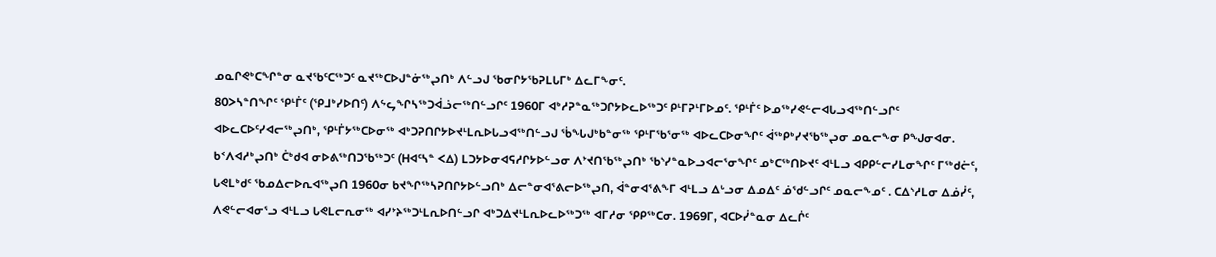ᓄᓇᒋᕙᒃᑕᖏᓐᓂ ᓇᔪᖃᑦᑕᖅᑐᑦ ᓇᔪᖅᑕᐅᒍᓐᓃᖅᖢᑎᒃ ᐱᓪᓗᒍ ᖃᓂᒋᔭᖃᕈᒪᒐᒥᒃ ᐃᓚᒥᖕᓂᑦ.
80ᐳᓴᓐᑎᖏᑦ ᕿᒻᒦᑦ (ᕿᒧᒃᓯᐅᑎᑦ) ᐱᖦᖤᖏᓴᖅᑐᐋᓘᓕᖅᑎᓪᓗᒋᑦ 1960ᒥ ᐊᒃᓱᕈᓐᓇᖅᑐᒋᔭᐅᓚᐅᖅᑐᑦ ᑭᒻᒥᕈᒻᒥᐅᓄᑦ. ᕿᒻᒦᑦ ᐅᓄᖅᓯᕙᓪᓕᐊᒐᓗᐊᖅᑎᓪᓗᒋᑦ ᐊᐅᓚᑕᐅᑦᓯᐊᓕᖅᖢᑎᒃ, ᕿᒻᒦᔭᖅᑕᐅᓂᖅ ᐊᒃᑐᕈᑎᒋᔭᐅᔪᒻᒪᕆᐅᒐᓗᐊᖅᑎᓪᓗᒍ ᖄᖓᒍᒃᑲᓐᓂᖅ ᕿᒻᒥᖃᕐᓂᖅ ᐊᐅᓚᑕᐅᓂᖏᑦ ᐋᖅᑭᒃᓯᔪᖃᖅᖢᓂ ᓄᓇᓕᖕᓂ ᑭᖑᓂᐊᓂ.
ᑲᑉᐱᐊᓱᒃᖢᑎᒃ ᑖᒃᑯᐊ ᓂᐅᕕᖅᑎᑐᖃᖅᑐᑦ (ᕼᐊᑦᓴᓐ ᐸᐃ) ᒪᑐᔭᐅᓂᐊᕋᓱᒋᔭᐅᓪᓗᓂ ᐱᔾᔪᑎᖃᖅᖢᑎᒃ ᖃᔅᓯᓐᓇᐅᓗᐊᓕᕐᓂᖏᑦ ᓄᒃᑕᖅᑎᐅᔪᑦ ᐊᒻᒪᓗ ᐊᑭᑭᓪᓕᓯᒪᓂᖏᑦ ᒥᖅᑯᓖᑦ, ᒐᕙᒪᒃᑯᑦ ᖃᓄᐃᓕᐅᕆᐊᖅᖢᑎ 1960ᓂ ᑲᔪᖏᖅᓴᕈᑎᒋᔭᐅᓪᓗᑎᒃ ᐃᓕᓐᓂᐊᕐᕕᓕᐅᖅᖢᑎ, ᐋᓐᓂᐊᕐᕕᖕᒥ ᐊᒻᒪᓗ ᐃᒡᓗᓂ ᐃᓄᐃᑦ ᓅᖁᓪᓗᒋᑦ ᓄᓇᓕᖕᓄᑦ . ᑕᐃᔅᓱᒪᓂ ᐃᓅᓰᑦ, ᐱᕙᓪᓕᐊᓂᕐᓗ ᐊᒻᒪᓗ ᒐᕙᒪᓕᕆᓂᖅ ᐊᓯᔾᔨᖅᑐᒻᒪᕆᐅᑎᓪᓗᒋ ᐊᒃᑐᐃᔪᒻᒪᕆᐅᓚᐅᖅᑐᖅ ᐊᒥᓱᓂ ᕿᑭᖅᑕᓂ. 1969ᒥ, ᐊᑕᐅᓰᓐᓇᓂ ᐃᓚᒌᑦ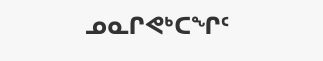ᓄᓇᒋᕙᒃᑕᖏᑦ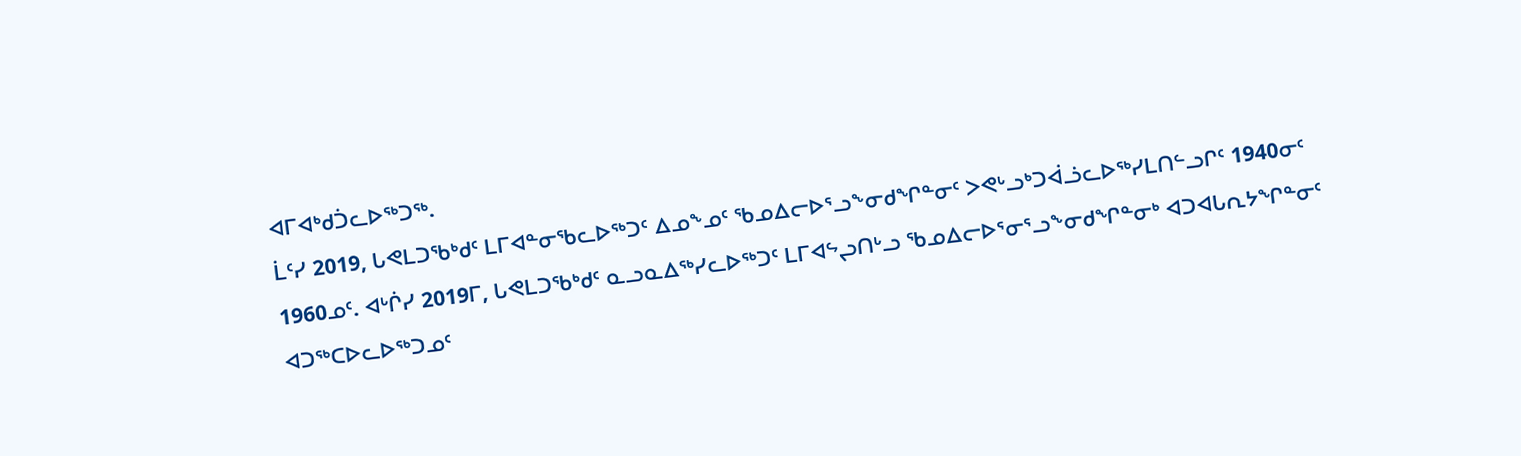ᐊᒥᐊᒃᑯᑑᓚᐅᖅᑐᖅ.
ᒫᑦᓯ 2019, ᒐᕙᒪᑐᖃᒃᑯᑦ ᒪᒥᐊᓐᓂᖃᓚᐅᖅᑐᑦ ᐃᓄᖕᓄᑦ ᖃᓄᐃᓕᐅᕐᓗᖕᓂᑯᖏᓐᓂᑦ ᐳᕙᒡᓗᒃᑐᐋᓘᓚᐅᖅᓯᒪᑎᓪᓗᒋᑦ 1940ᓂᑦ 1960ᓄᑦ. ᐊᒡᒌᓯ 2019ᒥ, ᒐᕙᒪᑐᖃᒃᑯᑦ ᓇᓗᓇᐃᖅᓯᓚᐅᖅᑐᑦ ᒪᒥᐊᖦᖢᑎᒡᓗ ᖃᓄᐃᓕᐅᕐᓂᕐᓗᖕᓂᑯᖏᓐᓂᒃ ᐊᑐᐊᒐᕆᔭᖏᓐᓂᑦ ᐊᑐᖅᑕᐅᓚᐅᖅᑐᓄᑦ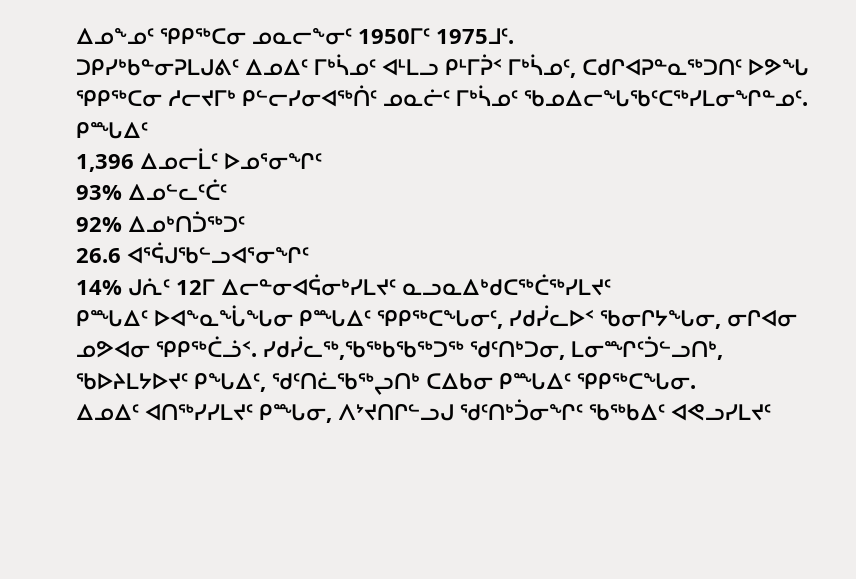ᐃᓄᖕᓄᑦ ᕿᑭᖅᑕᓂ ᓄᓇᓕᖕᓂᑦ 1950ᒥᑦ 1975ᒧᑦ.
ᑐᑭᓯᒃᑲᓐᓂᕈᒪᒍᕕᑦ ᐃᓄᐃᑦ ᒥᒃᓵᓄᑦ ᐊᒻᒪᓗ ᑭᒻᒥᕉᑉ ᒥᒃᓵᓄᑦ, ᑕᑯᒋᐊᕈᓐᓇᖅᑐᑎᑦ ᐅᕗᖓ ᕿᑭᖅᑕᓂ ᓱᓕᔪᒥᒃ ᑭᓪᓕᓯᓂᐊᖅᑏᑦ ᓄᓇᓖᑦ ᒥᒃᓵᓄᑦ ᖃᓄᐃᓕᖓᖃᑦᑕᖅᓯᒪᓂᖏᓐᓄᑦ.
ᑭᙵᐃᑦ
1,396 ᐃᓄᓕᒫᑦ ᐅᓄᕐᓂᖏᑦ
93% ᐃᓄᓪᓚᑦᑖᑦ
92% ᐃᓄᒃᑎᑑᖅᑐᑦ
26.6 ᐊᕐᕌᒍᖃᓪᓗᐊᕐᓂᖏᑦ
14% ᒍᕇᑦ 12ᒥ ᐃᓕᓐᓂᐊᕌᓂᒃᓯᒪᔪᑦ ᓇᓗᓇᐃᒃᑯᑕᖅᑖᖅᓯᒪᔪᑦ
ᑭᙵᐃᑦ ᐅᐊᖕᓇᖔᖓᓂ ᑭᙵᐃᑦ ᕿᑭᖅᑕᖓᓂᑦ, ᓯᑯᓰᓚᐅᑉ ᖃᓂᒋᔭᖓᓂ, ᓂᒋᐊᓂ ᓄᕗᐊᓂ ᕿᑭᖅᑖᓘᑉ. ᓯᑯᓰᓚᖅ,ᖃᖅᑲᖃᖅᑐᖅ ᖁᑦᑎᒃᑐᓂ, ᒪᓂᙱᑦᑑᓪᓗᑎᒃ, ᖃᐅᔨᒪᔭᐅᔪᑦ ᑭᖓᐃᑦ, ᖁᑦᑎᓛᖃᖅᖢᑎᒃ ᑕᐃᑲᓂ ᑭᙵᐃᑦ ᕿᑭᖅᑕᖓᓂ.
ᐃᓄᐃᑦ ᐊᑎᖅᓯᓯᒪᔪᑦ ᑭᙵᓂ, ᐱᔾᔪᑎᒋᓪᓗᒍ ᖁᑦᑎᒃᑑᓂᖏᑦ ᖃᖅᑲᐃᑦ ᐊᕙᓗᓯᒪᔪᑦ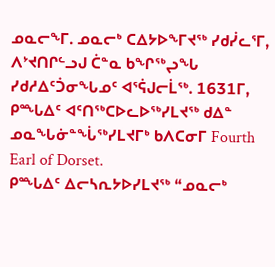ᓄᓇᓕᖕᒥ. ᓄᓇᓕᒃ ᑕᐃᔭᐅᖕᒥᔪᖅ ᓯᑯᓰᓚᕐᒥ, ᐱᔾᔪᑎᒋᓪᓗᒍ ᑖᓐᓇ ᑲᖏᖅᖢᖓ ᓯᑯᓱᐃᑦᑑᓂᖓᓄᑦ ᐊᕐᕌᒍᓕᒫᖅ. 1631ᒥ, ᑭᙵᐃᑦ ᐊᑦᑎᖅᑕᐅᓚᐅᖅᓯᒪᔪᖅ ᑯᐃᓐ ᓄᓇᖓᓃᓐᖔᖅᓯᒪᔪᒥᒃ ᑲᐱᑕᓂᒥ Fourth Earl of Dorset.
ᑭᙵᐃᑦ ᐃᓕᓴᕆᔭᐅᓯᒪᔪᖅ “ᓄᓇᓕᒃ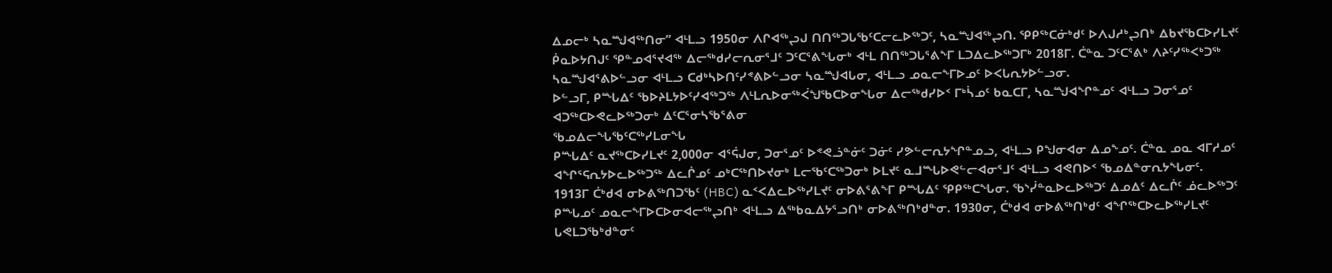ᐃᓄᓕᒃ ᓴᓇᙳᐊᖅᑎᓂ” ᐊᒻᒪᓗ 1950ᓂ ᐱᒋᐊᖅᖢᒍ ᑎᑎᖅᑐᒐᖃᑦᑕᓕᓚᐅᖅᑐᑦ, ᓴᓇᙳᐊᖅᖢᑎ. ᕿᑭᖅᑕᓃᒃᑯᑦ ᐅᐱᒍᓱᒃᖢᑎᒃ ᐃᑲᔪᖃᑕᐅᓯᒪᔪᑦ ᑮᓇᐅᔭᑎᒍᑦ ᕿᓐᓄᐊᕐᔪᐊᖅ ᐃᓕᖅᑯᓯᓕᕆᓂᕐᒧᑦ ᑐᑦᑕᕐᕕᖓᓂᒃ ᐊᒻᒪ ᑎᑎᖅᑐᒐᕐᕕᖕᒥ ᒪᑐᐃᓚᐅᖅᑐᒥᒃ 2018ᒥ. ᑖᓐᓇ ᑐᑦᑕᕐᕕᒃ ᐱᔨᑦᓯᖅᐸᒃᑐᖅ ᓴᓇᙳᐊᕐᕕᐅᓪᓗᓂ ᐊᒻᒪᓗ ᑕᑯᒃᓴᐅᑎᑦᓯᕝᕕᐅᓪᓗᓂ ᓴᓇᙳᐊᒐᓂ, ᐊᒻᒪᓗ ᓄᓇᓕᖕᒥᐅᓄᑦ ᐅᐸᒐᕆᔭᐅᓪᓗᓂ.
ᐅᓪᓗᒥ, ᑭᙵᐃᑦ ᖃᐅᔨᒪᔭᐅᑦᓯᐊᖅᑐᖅ ᐱᒻᒪᕆᐅᓂᖅᐹᖑᖃᑕᐅᓂᖓᓂ ᐃᓕᖅᑯᓯᐅᑉ ᒥᒃᓵᓄᑦ ᑲᓇᑕᒥ, ᓴᓇᙳᐊᖏᓐᓄᑦ ᐊᒻᒪᓗ ᑐᓂᕐᓄᑦ ᐊᑐᖅᑕᐅᕙᓚᐅᖅᑐᓂᒃ ᐃᑦᑕᕐᓂᓴᖃᕐᕕᓂ
ᖃᓄᐃᓕᖓᖃᑦᑕᖅᓯᒪᓂᖓ
ᑭᙵᐃᑦ ᓇᔪᖅᑕᐅᓯᒪᔪᑦ 2,000ᓂ ᐊᕐᕌᒍᓂ, ᑐᓂᕐᓄᑦ ᐅᕝᕙᓘᓐᓃᑦ ᑐᓃᑦ ᓯᕗᓪᓕᕆᔭᖏᓐᓄᓗ, ᐊᒻᒪᓗ ᑭᖑᓂᐊᓂ ᐃᓄᖕᓄᑦ. ᑖᓐᓇ ᓄᓇ ᐊᒥᓱᓄᑦ ᐊᖏᕐᕋᕆᔭᐅᓚᐅᖅᑐᖅ ᐃᓚᒌᓄᑦ ᓄᒃᑕᖅᑎᐅᔪᓂᒃ ᒪᓕᖃᑦᑕᖅᑐᓂᒃ ᐅᒪᔪᑦ ᓇᒧᙵᐅᕙᓪᓕᐊᓂᕐᒧᑦ ᐊᒻᒪᓗ ᐊᕙᑎᐅᑉ ᖃᓄᐃᓐᓂᕆᔭᖓᓂᑦ.
1913ᒥ ᑖᒃᑯᐊ ᓂᐅᕕᖅᑎᑐᖃᑦ (HBC) ᓇᑉᐸᐃᓚᐅᖅᓯᒪᔪᑦ ᓂᐅᕕᕐᕕᖕᒥ ᑭᙵᐃᑦ ᕿᑭᖅᑕᖓᓂ. ᖃᔅᓰᓐᓇᐅᓚᐅᖅᑐᑦ ᐃᓄᐃᑦ ᐃᓚᒌᑦ ᓅᓚᐅᖅᑐᑦ ᑭᙵᓄᑦ ᓄᓇᓕᖕᒥᐅᑕᐅᓂᐊᓕᖅᖢᑎᒃ ᐊᒻᒪᓗ ᐃᖅᑲᓇᐃᔭᕐᓗᑎᒃ ᓂᐅᕕᖅᑎᒃᑯᓐᓂ. 1930ᓂ, ᑖᒃᑯᐊ ᓂᐅᕕᖅᑎᒃᑯᑦ ᐊᖏᖅᑕᐅᓚᐅᖅᓯᒪᔪᑦ ᒐᕙᒪᑐᖃᒃᑯᓐᓂᑦ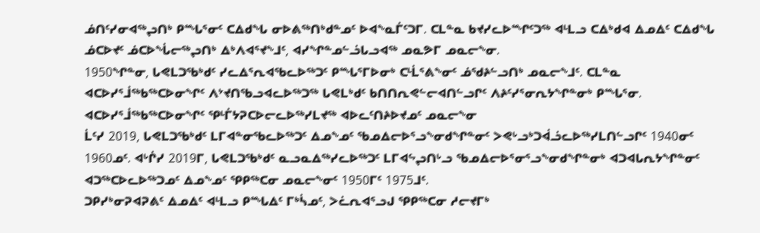ᓅᑎᑦᓯᓂᐊᖅᖢᑎᒃ ᑭᙵᕐᓂᑦ ᑕᐃᑯᖓ ᓂᐅᕕᖅᑎᒃᑯᓐᓄᑦ ᐅᐊᖕᓇᒦᑦᑐᒥ. ᑕᒪᓐᓇ ᑲᔪᓯᓚᐅᙱᑦᑐᖅ ᐊᒻᒪᓗ ᑕᐃᒃᑯᐊ ᐃᓄᐃᑦ ᑕᐃᑯᖓ ᓅᑕᐅᔪᑦ ᓅᑕᐅᖔᓕᖅᖢᑎᒃ ᐃᒃᐱᐊᕐᔪᖕᒧᑦ, ᐊᓯᖏᓐᓄᓪᓘᒐᓗᐊᖅ ᓄᓇᕗᒥ ᓄᓇᓕᖕᓂ.
1950ᖏᓐᓂ, ᒐᕙᒪᑐᖃᒃᑯᑦ ᓯᓚᐃᕐᕆᐊᖃᓚᐅᖅᑐᑦ ᑭᙵᕐᒥᐅᓂᒃ ᑕᒻᒫᕐᕕᖕᓂᑦ ᓅᖁᔨᓪᓗᑎᒃ ᓄᓇᓕᖕᒧᑦ. ᑕᒪᓐᓇ ᐊᑕᐅᓯᕐᒨᖅᑲᖅᑕᐅᓂᖏᑦ ᐱᔾᔪᑎᖃᓗᐊᓚᐅᖅᑐᖅ ᒐᕙᒪᒃᑯᑦ ᑲᑎᑎᕆᕙᓪᓕᐊᑎᓪᓗᒋᑦ ᐱᔨᑦᓯᕐᓂᕆᔭᖏᓐᓂᒃ ᑭᙵᕐᓂ.
ᐊᑕᐅᓯᕐᒨᖅᑲᖅᑕᐅᓂᖏᑦ ᕿᒻᒦᔭᕈᑕᐅᓕᓚᐅᖅᓯᒪᔪᖅ ᐊᐅᓚᑦᑎᔨᐅᔪᓄᑦ ᓄᓇᓕᖕᓂ
ᒫᑦᓯ 2019, ᒐᕙᒪᑐᖃᒃᑯᑦ ᒪᒥᐊᓐᓂᖃᓚᐅᖅᑐᑦ ᐃᓄᖕᓄᑦ ᖃᓄᐃᓕᐅᕐᓗᖕᓂᑯᖏᓐᓂᑦ ᐳᕙᒡᓗᒃᑐᐋᓘᓚᐅᖅᓯᒪᑎᓪᓗᒋᑦ 1940ᓂᑦ 1960ᓄᑦ. ᐊᒡᒌᓯ 2019ᒥ, ᒐᕙᒪᑐᖃᒃᑯᑦ ᓇᓗᓇᐃᖅᓯᓚᐅᖅᑐᑦ ᒪᒥᐊᖦᖢᑎᒡᓗ ᖃᓄᐃᓕᐅᕐᓂᕐᓗᖕᓂᑯᖏᓐᓂᒃ ᐊᑐᐊᒐᕆᔭᖏᓐᓂᑦ ᐊᑐᖅᑕᐅᓚᐅᖅᑐᓄᑦ ᐃᓄᖕᓄᑦ ᕿᑭᖅᑕᓂ ᓄᓇᓕᖕᓂᑦ 1950ᒥᑦ 1975ᒧᑦ.
ᑐᑭᓯᒃᓂᕈᐊᕈᕕᑦ ᐃᓄᐃᑦ ᐊᒻᒪᓗ ᑭᙵᐃᑦ ᒥᒃᓵᓄᑦ, ᐳᓛᕆᐊᕐᓗᒍ ᕿᑭᖅᑕᓂ ᓱᓕᔪᒥᒃ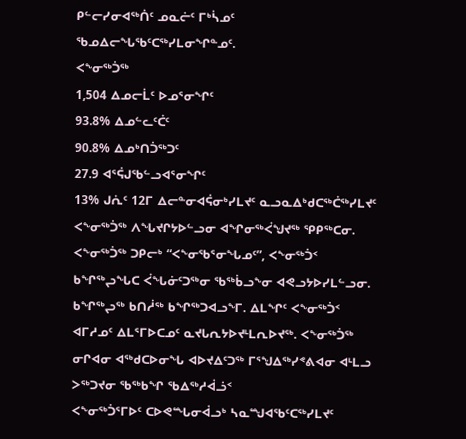ᑭᓪᓕᓯᓂᐊᖅᑏᑦ ᓄᓇᓖᑦ ᒥᒃᓵᓄᑦ ᖃᓄᐃᓕᖓᖃᑦᑕᖅᓯᒪᓂᖏᓐᓄᑦ.
ᐸᖕᓂᖅᑑᖅ
1,504 ᐃᓄᓕᒫᑦ ᐅᓄᕐᓂᖏᑦ
93.8% ᐃᓄᓪᓚᑦᑖᑦ
90.8% ᐃᓄᒃᑎᑑᖅᑐᑦ
27.9 ᐊᕐᕌᒍᖃᓪᓗᐊᕐᓂᖏᑦ
13% ᒍᕇᑦ 12ᒥ ᐃᓕᓐᓂᐊᕌᓂᒃᓯᒪᔪᑦ ᓇᓗᓇᐃᒃᑯᑕᖅᑖᖅᓯᒪᔪᑦ
ᐸᖕᓂᖅᑑᖅ ᐱᖓᔪᒋᔭᐅᓪᓗᓂ ᐊᖏᓂᖅᐹᖑᔪᖅ ᕿᑭᖅᑕᓂ. ᐸᖕᓂᖅᑑᖅ ᑐᑭᓕᒃ “ᐸᖕᓂᖃᕐᓂᖓᓄᑦ”, ᐸᖕᓂᖅᑑᑉ ᑲᖏᖅᖢᖓᑕ ᐹᖓᓃᑦᑐᖅᓂ ᖃᖅᑳᓗᖕᓂ ᐊᕙᓗᔭᐅᓯᒪᓪᓗᓂ. ᑲᖏᖅᖢᖅ ᑲᑎᓲᖅ ᑲᖏᖅᑐᐊᓗᖕᒥ. ᐃᒪᖏᑦ ᐸᖕᓂᖅᑑᑉ ᐊᒥᓱᓄᑦ ᐃᒪᕐᒥᐅᑕᓄᑦ ᓇᔪᒐᕆᔭᐅᔪᒻᒪᕆᐅᔪᖅ. ᐸᖕᓂᖅᑑᖅ ᓂᒋᐊᓂ ᐊᖅᑯᑕᐅᓂᖓ ᐊᐅᔪᐃᑦᑐᖅ ᒥᕐᖑᐃᖅᓯᕝᕕᐊᓂ ᐊᒻᒪᓗ ᐳᖅᑐᔪᓂ ᖃᖅᑲᖏ ᖃᐃᖅᓱᐋᓘᑉ
ᐸᖕᓂᖅᑑᕐᒥᐅᑦ ᑕᐅᕙᙵᓂᐋᓗᒃ ᓴᓇᙳᐊᖃᑦᑕᖅᓯᒪᔪᑦ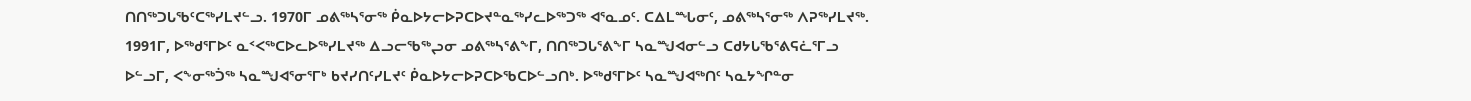ᑎᑎᖅᑐᒐᖃᑦᑕᖅᓯᒪᔪᓪᓗ. 1970ᒥ ᓄᕕᖅᓴᕐᓂᖅ ᑮᓇᐅᔭᓕᐅᕈᑕᐅᔪᓐᓇᖅᓯᓚᐅᖅᑐᖅ ᐊᕐᓇᓄᑦ. ᑕᐃᒪᙵᓂᑦ, ᓄᕕᖅᓴᕐᓂᖅ ᐱᕈᖅᓯᒪᔪᖅ. 1991ᒥ, ᐅᖅᑯᕐᒥᐅᑦ ᓇᑉᐸᖅᑕᐅᓚᐅᖅᓯᒪᔪᖅ ᐃᓗᓕᖃᖅᖢᓂ ᓄᕕᖅᓴᕐᕕᖕᒥ, ᑎᑎᖅᑐᒐᕐᕕᖕᒥ ᓴᓇᙳᐊᓂᓪᓗ ᑕᑯᔭᒐᖃᕐᕕᕋᓛᕐᒥᓗ
ᐅᓪᓗᒥ, ᐸᖕᓂᖅᑑᖅ ᓴᓇᙳᐊᕐᓂᕐᒥᒃ ᑲᔪᓯᑎᑦᓯᒪᔪᑦ ᑮᓇᐅᔭᓕᐅᕈᑕᐅᖃᑕᐅᓪᓗᑎᒃ. ᐅᖅᑯᕐᒥᐅᑦ ᓴᓇᙳᐊᖅᑎᑦ ᓴᓇᔭᖏᓐᓂ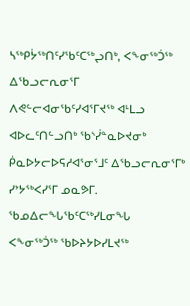ᓴᖅᑭᔮᖅᑎᑦᓯᖃᑦᑕᖅᖢᑎᒃ, ᐸᖕᓂᖅᑑᖅ ᐃᖃᓗᓕᕆᓂᕐᒥ ᐱᕙᓪᓕᐊᓂᖃᑦᓯᐊᕐᒥᔪᖅ ᐊᒻᒪᓗ ᐊᐅᓚᑦᑎᓪᓗᑎᒃ ᖃᔅᓰᓐᓇᐅᔪᓂᒃ ᑮᓇᐅᔭᓕᐅᕋᓱᐊᕐᓂᕐᒧᑦ ᐃᖃᓗᓕᕆᓂᕐᒥᒃ ᓯᔾᔭᖅᐸᓯᕐᒥ ᓄᓇᕗᒥ.
ᖃᓄᐃᓕᖓᖃᑦᑕᖅᓯᒪᓂᖓ
ᐸᖕᓂᖅᑑᖅ ᖃᐅᔨᔭᐅᓯᒪᔪᖅ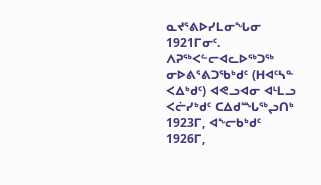ᓇᔪᕐᕕᐅᓯᒪᓂᖓᓂ 1921ᒥᓂᑦ. ᐱᕈᖅᐸᓪᓕᐊᓚᐅᖅᑐᖅ ᓂᐅᕕᕐᕕᑐᖃᒃᑯᑦ (ᕼᐊᑦᓴᓐ ᐸᐃᒃᑯᑦ) ᐊᕙᓗᐊᓂ ᐊᒻᒪᓗ ᐸᓖᓯᒃᑯᑦ ᑕᐃᑯᙵᖅᖢᑎᒃ 1923ᒥ, ᐊᖕᓕᑲᒃᑯᑦ 1926ᒥ,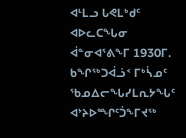ᐊᒻᒪᓗ ᒐᕙᒪᒃᑯᑦ ᐊᐅᓚᑕᖓᓂ ᐋᓐᓂᐊᕐᕕᖕᒥ 1930ᒥ.
ᑲᖏᖅᑐᐋᓘᑉ ᒥᒃᓵᓄᑦ ᖃᓄᐃᓕᖓᓯᒪᕆᔭᖓᑦ ᐊᔾᔨᐅᙱᑦᑑᖕᒥᔪᖅ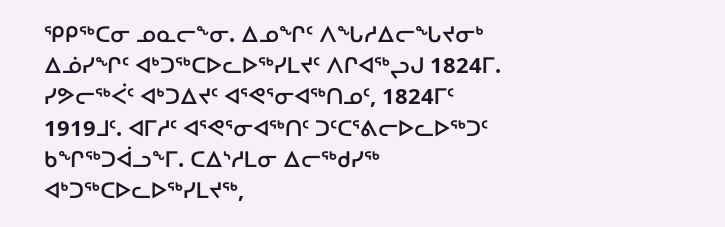ᕿᑭᖅᑕᓂ ᓄᓇᓕᖕᓂ. ᐃᓄᖏᑦ ᐱᖓᓱᐃᓕᖓᔪᓂᒃ ᐃᓅᓯᖏᑦ ᐊᒃᑐᖅᑕᐅᓚᐅᖅᓯᒪᔪᑦ ᐱᒋᐊᖅᖢᒍ 1824ᒥ. ᓯᕗᓕᖅᐹᑦ ᐊᒃᑐᐃᔪᑦ ᐊᕐᕙᕐᓂᐊᖅᑎᓄᑦ, 1824ᒥᑦ 1919ᒧᑦ. ᐊᒥᓱᑦ ᐊᕐᕙᕐᓂᐊᖅᑎᑦ ᑐᑦᑕᕐᕕᓕᐅᓚᐅᖅᑐᑦ ᑲᖏᖅᑐᐋᓗᖕᒥ. ᑕᐃᔅᓱᒪᓂ ᐃᓕᖅᑯᓯᖅ ᐊᒃᑐᖅᑕᐅᓚᐅᖅᓯᒪᔪᖅ,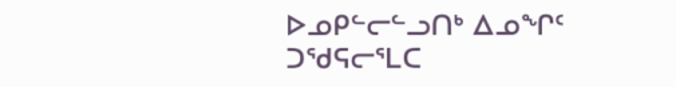ᐅᓄᑭᓪᓕᓪᓗᑎᒃ ᐃᓄᖏᑦ ᑐᖁᕋᓕᕐᒪᑕ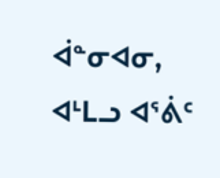ᐋᓐᓂᐊᓂ, ᐊᒻᒪᓗ ᐊᕐᕖᑦ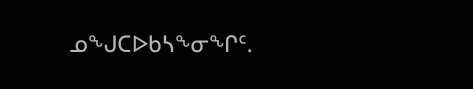ᓄᖑᑕᐅᑲᓴᖕᓂᖏᑦ.